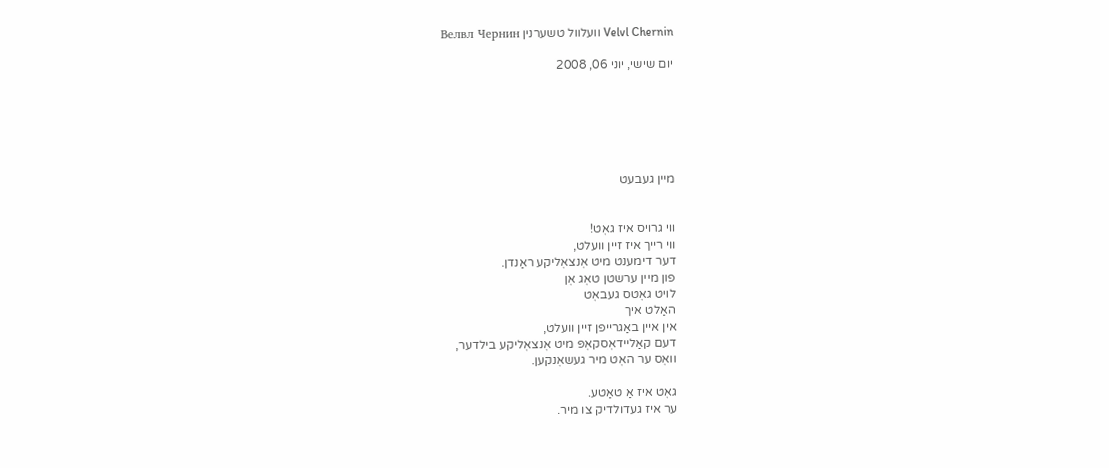Velvl Chernin וועלוול טשערנין Велвл Чернин

יום שישי, יוני 06, 2008






מיין געבעט


ווי גרויס איז גאׇט!
ווי רייך איז זיין וועלט,
דער דימענט מיט אׇנצאׇליקע ראַנדן.
פון מיין ערשטן טאׇג אׇן
לויט גאׇטס געבאׇט
האַלט איך
אין איין באַגרייפן זיין וועלט,
דעם קאַליידאׇסקאׇפּ מיט אׇנצאׇליקע בילדער,
וואׇס ער האׇט מיר געשאׇנקען.

גאׇט איז אַ טאַטע.
ער איז געדולדיק צו מיר.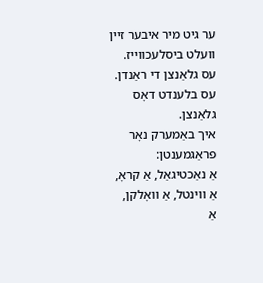ער גיט מיר איבער זיין וועלט ביסלעכווייז.
עס גלאַנצן די ראַנדן.
עס בלענדט דאׇס גלאַנצן.
איך באַמערק נאׇר פראַגמענטן:
אַ נאַכטיגאַל, אַ קראׇ,
אַ ווינטל, אַ וואׇלקן,
אַ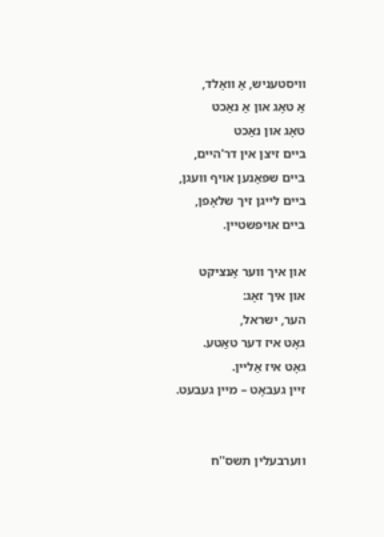וויסטעניש, אַ וואַלד,
אַ טאׇג און אַ נאַכט
טאׇג און נאַכט
ביים זיצן אין דר'היים,
ביים שפּאַנען אויף וועגן,
ביים לייגן זיך שלאׇפן,
ביים אויפשטיין.

און איך ווער אַנציקט
און איך זאׇג:
הער, ישראל,
גאׇט איז דער טאַטע.
גאׇט איז אַליין.
זיין געבאׇט – מיין געבעט.


ווערבעלין תשס''ח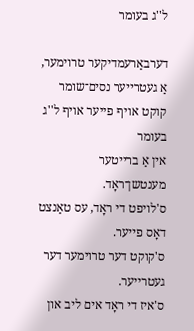ל''ג בעומר

דערבאַרעמדיקער טרוימער,
אַ געטרייער נסים־שומר
קוקט אויף פייער אויף ל''ג בעומר
אין אַ ברייטער מענטשן־ראׇד.
ס'לויפט די ראׇד, עס טאַנצט דאׇס פייער.
ס'קוקט דער טרוימער דער געטרייער.
ס'איז די ראׇד אים ליב און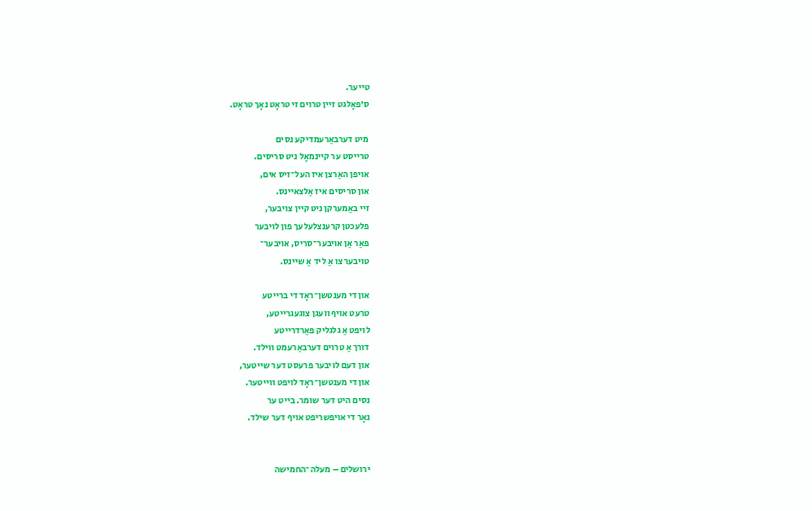טייער.
ס'פאׇלגט זיין טרוים זי טראׇט נאׇך טראׇט.

מיט דערבאַרעמדיקע נסים
טרייסט ער קיינמאׇל ניט סריסים.
אויפן האַרצן איז העל־זיס אים,
און סריסים איז אַלצאיינס.
זיי באַמערקן ניט קיין צויבער,
פלעכטן קרענצלעלעך פון לויבער
פאַר אַן אויבער־סריס, אויבער־
טויבער צו אַ ליד אַ שיינס.

און די מענטשן־ראׇד די ברייטע
טרעט אויף וועגן צוגעגרייטע,
לויפט אַ גלגליק פאַרדרייטע
דורך אַ טרוים דערבאַרעמט ווילד.
און דעם לויבער פרעסט דער שייטער,
און די מענטשן־ראׇד לויפט ווייטער.
נסים היט דער שומר. בייט ער
נאׇר די אויפשריפט אויף דער שילד.


ירושלים – מעלה־החמישה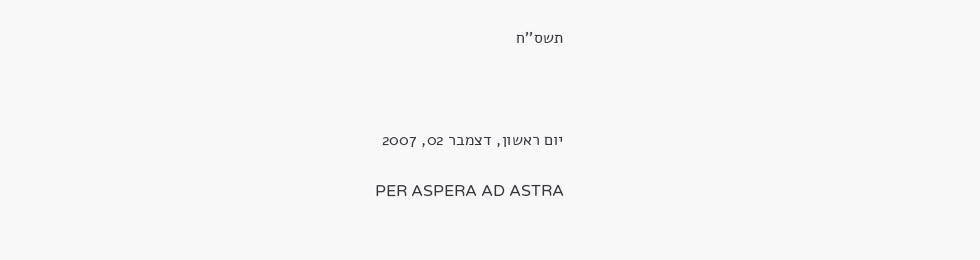תשס''ח



יום ראשון, דצמבר 02, 2007

PER ASPERA AD ASTRA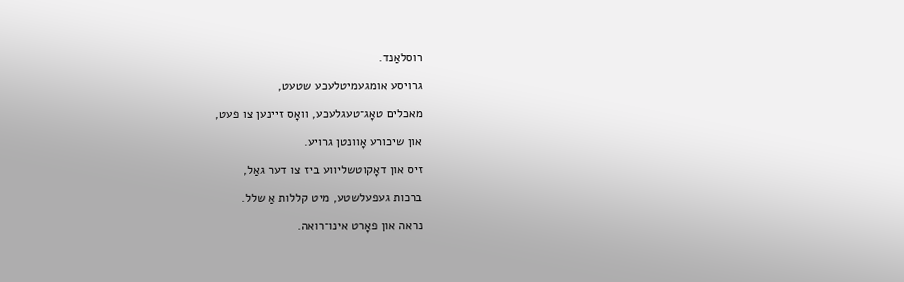רוסלאַנד.

גרויסע אומגעמיטלעכע שטעט,

מאכלים טאָג־טעגלעכע, וואָס זיינען צו פעט,

און שיכורע אָוונטן גרויע.

זיס און דאָקוטשליווע ביז צו דער גאַל,

ברכות געפעלשטע, מיט קללות אַ שלל.

נראה און פאָרט אינו־רואה.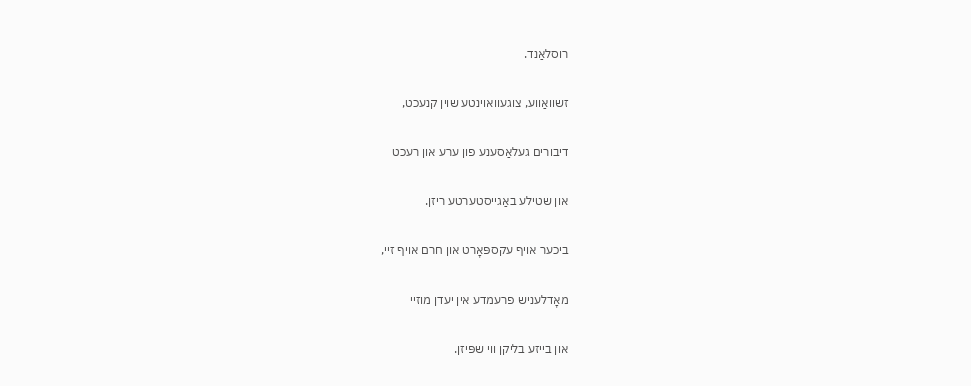רוסלאַנד.

זשוואַווע, צוגעוואוינטע שוין קנעכט,

דיבורים געלאַסענע פון ערע און רעכט

און שטילע באַגייסטערטע ריזן.

ביכער אויף עקספּאָרט און חרם אויף זיי,

מאָדלעניש פרעמדע אין יעדן מוזיי

און בייזע בליקן ווי שפּיזן.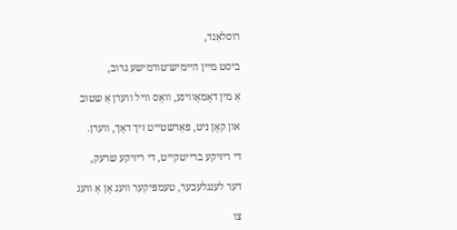רוסלאַנד,

ביסט מיין היימיש־טורמישע גרוב,

אַ מין דאָמאָווינע, וואָס וויל ווערן אַ שטוב

און קאָן ניט, פאַרשטייט זיך דאָך, ווערן.

די ריזיקע ברייטקייט, די ריזיקע שרעק,

דער לענגלעכער, טעמפּיקער וועג אָן אַ וועג

צו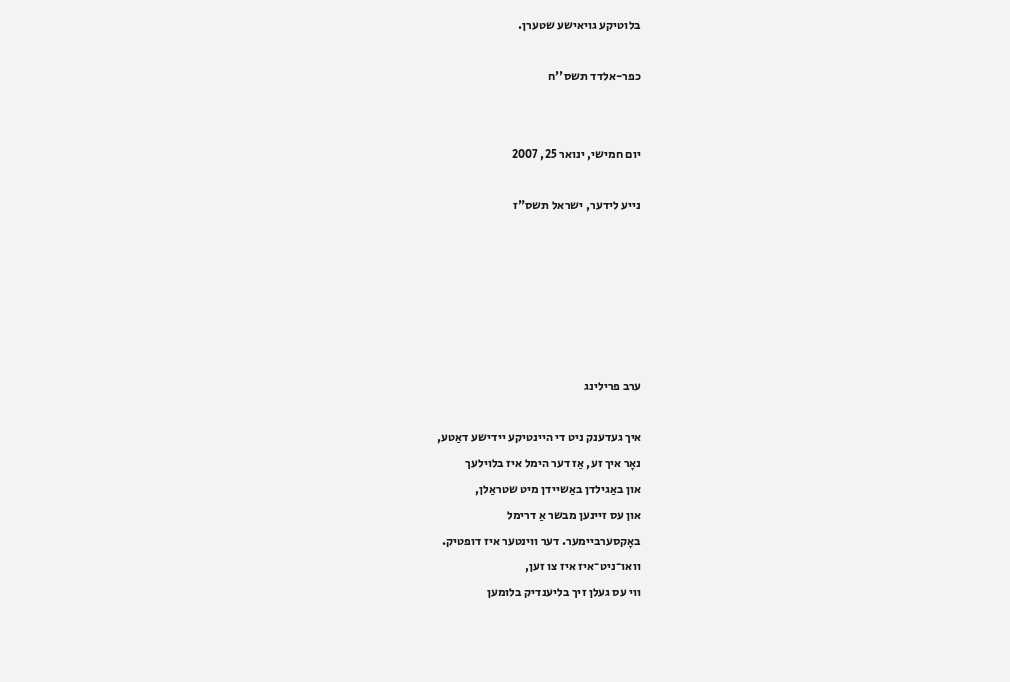בלוטיקע גויאישע שטערן.

כפר-אלדד תשס''ח


יום חמישי, ינואר 25, 2007

נייע לידער, ישראל תשס"ז






ערב פרילינג

איך געדענק ניט די היינטיקע יידישע דאַטע,
נאָר איך זע, אַז דער הימל איז בלוילעך
און באַגילדן באַשיידן מיט שטראַלן,
און עס זיינען מבשר אַ דרימל
באָקסערביימער. דער ווינטער איז דופטיק.
וואו־ניט־איז איז צו זען,
ווי עס געלן זיך בליענדיק בלומען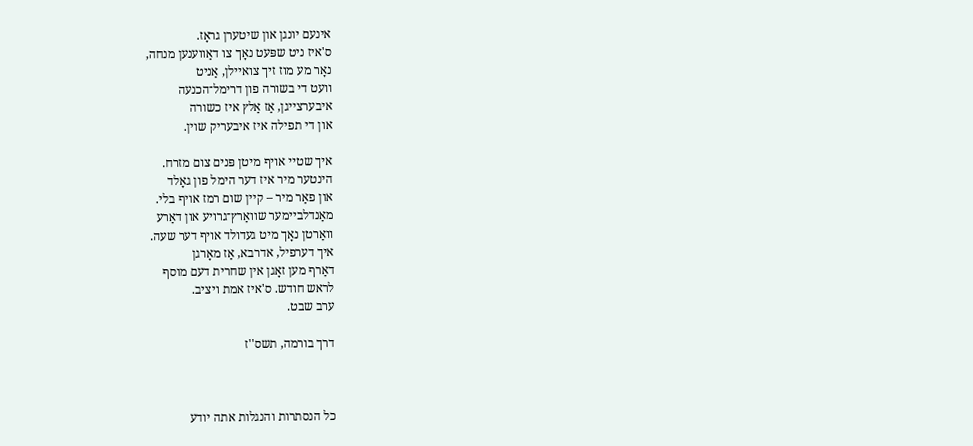אינעם יונגן און שיטערן גראָז.
ס'איז ניט שפּעט נאָך צו דאַווענען מנחה,
נאָר מע מוז זיך צואיילן, אַניט
וועט די בשורה פון דרימל־הכנעה
איבערצייגן, אַז אַלץ איז כשורה
און די תפילה איז איבעריק שוין.

איך שטיי אויף מיטן פּנים צום מזרח.
הינטער מיר איז דער הימל פון גאָלד
און פאַר מיר – קיין שום רמז אויף בלי.
מאַנדלביימער שוואַרץ־גרויע און דאַרע
וואַרטן נאָך מיט געדולד אויף דער שעה.
איך דערפיל, אדרבא, אַז מאָרגן
דאַרף מען זאָגן אין שחרית דעם מוסף
לראש חודש. ס'איז אמת ויציב.
ערב שבט.

דרך בורמה, תשס''ז



כל הנסתרות והנגלות אתה יודע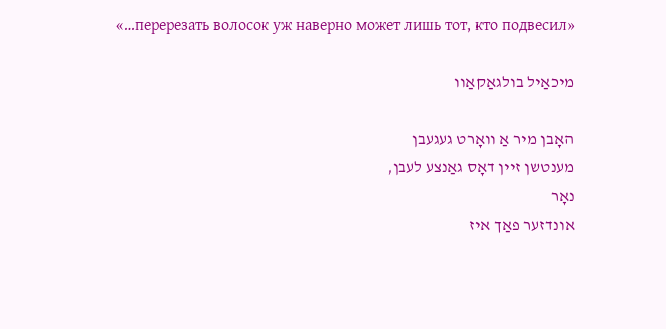«…перерезать волосок уж наверно может лишь тот, кто подвесил»

מיכאַיל בולגאַקאַוו

האָבן מיר אַ וואָרט געגעבן
מענטשן זיין דאָס גאַנצע לעבן,
נאָר
אונדזער פאַך איז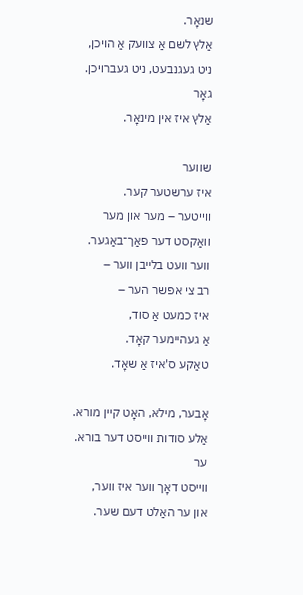שנאָר.
אַלץ לשם אַ צוועק אַ הויכן,
ניט געגנבעט, ניט געברויכן.
גאָר
אַלץ איז אין מינאָר.

שווער
איז ערשטער קער.
ווייטער – מער און מער
וואַקסט דער פאַך־באַגער.
ווער וועט בלייבן ווער –
רב צי אפשר הער –
איז כמעט אַ סוד,
אַ געהיימער קאָד.
טאַקע ס'איז אַ שאָד.

אָבער, מילא, האָט קיין מורא.
אַלע סודות ווייסט דער בורא.
ער
ווייסט דאָך ווער איז ווער,
און ער האַלט דעם שער.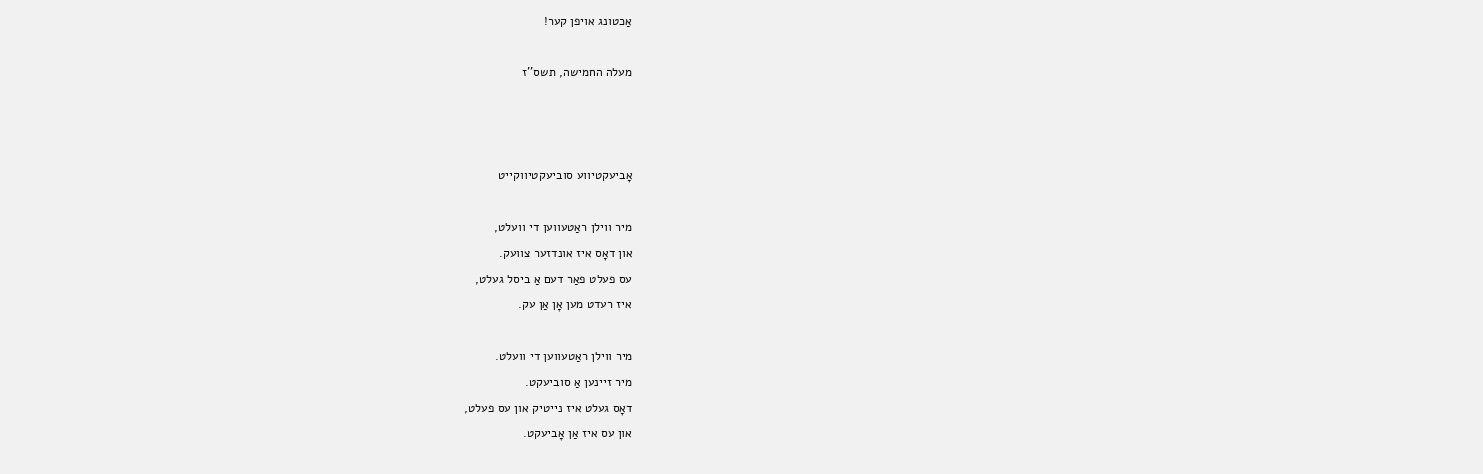אַכטונג אויפן קער!

מעלה החמישה, תשס''ז



אָביעקטיווע סוביעקטיווקייט

מיר ווילן ראַטעווען די וועלט,
און דאָס איז אונדזער צוועק.
עס פעלט פאַר דעם אַ ביסל געלט,
איז רעדט מען אָן אַן עק.

מיר ווילן ראַטעווען די וועלט.
מיר זיינען אַ סוביעקט.
דאָס געלט איז נייטיק און עס פעלט,
און עס איז אַן אָביעקט.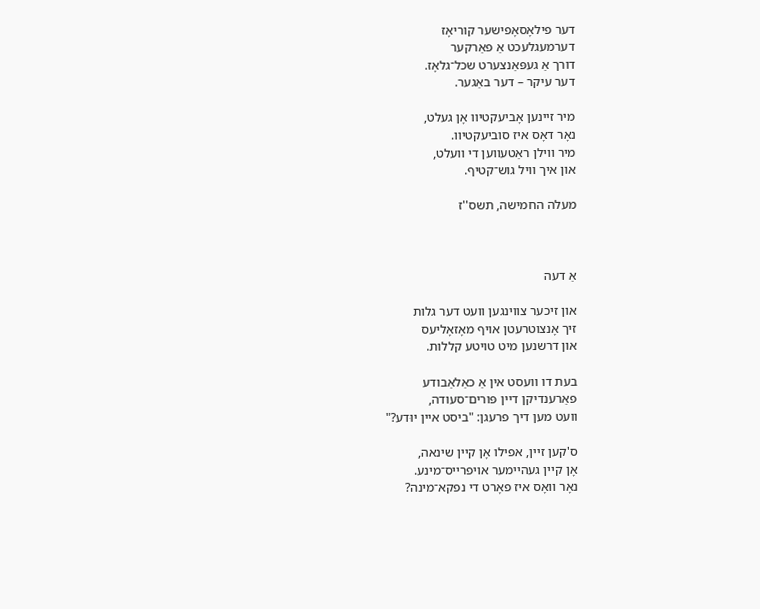דער פילאָסאָפישער קוריאָז
דערמעגלעכט אַ פאַרקער
דורך אַ געפּאַנצערט שכל־גלאָז.
דער עיקר – דער באַגער.

מיר זיינען אָביעקטיוו אָן געלט,
נאָר דאָס איז סוביעקטיוו.
מיר ווילן ראַטעווען די וועלט,
און איך וויל גוש־קטיף.

מעלה החמישה, תשס''ז



אַ דעה

און זיכער צווינגען וועט דער גלות
זיך אָנצוטרעטן אויף מאָזאָליעס
און דרשנען מיט טויטע קללות.

בעת דו וועסט אין אַ כאַלאַבודע
פאַרענדיקן דיין פּורים־סעודה,
וועט מען דיך פרעגן: "ביסט איין יוּדע?"

ס'קען זיין, אפילו אָן קיין שינאה,
אָן קיין געהיימער אויפרייס־מינע.
נאָר וואָס איז פאָרט די נפקא־מינה?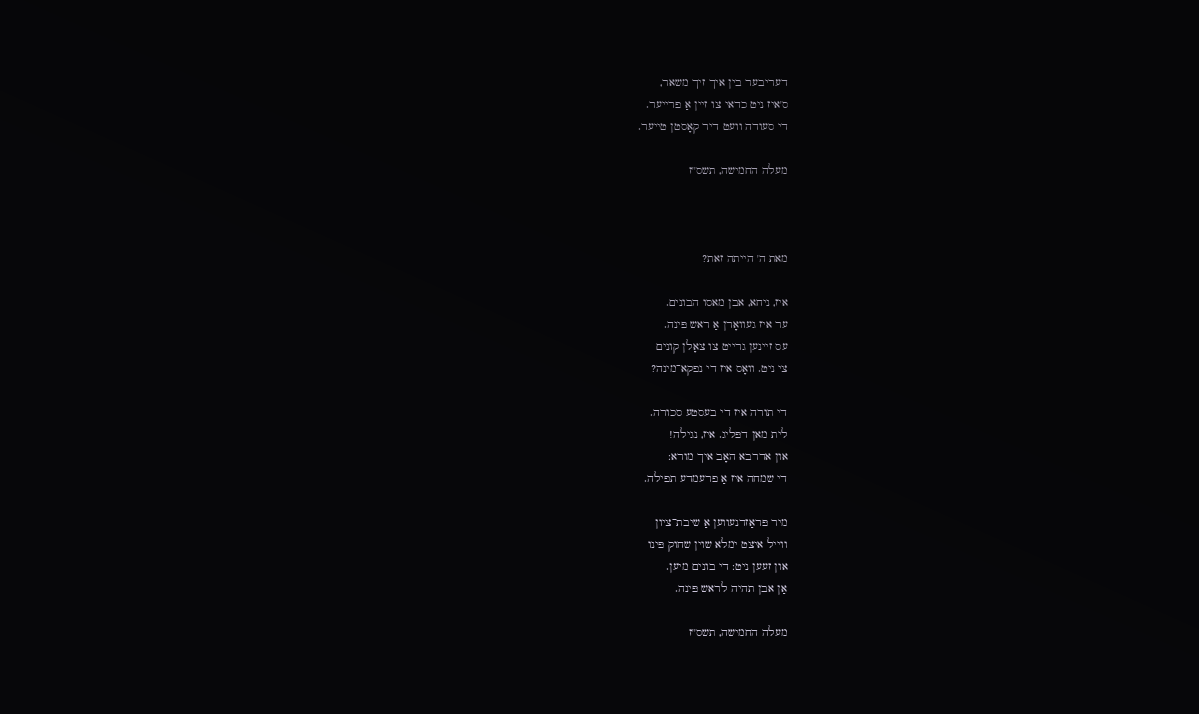דעריבער בין איך זיך משאר,
ס'איז ניט כדאי צו זיין אַ פרייער.
די סעודה וועט דיר קאָסטן טייער.

מעלה החמישה, תשס''ז



מאת ה' הייתה זאת?

איז, ניחא, אבן מאסו הבונים.
ער איז געוואָרן אַ ראש פּינה.
עס זיינען גרייט צו צאָלן קונים
צי ניט. וואָס איז די נפקא־מינה?

די תורה איז די בעסטע סכורה.
לית מאן דפּליג. איז, נגילה!
און אדרבא האָב איך מורא:
די שמחה איז אַ פרעמדע תפילה.

מיר פּראַזדנעווען אַ שיבת־ציון
ווייל איצט ימלא שוין שחוק פּינו
און זעען ניט: די בונים מיען.
אַן אבן תהיה לראש פּינה.

מעלה החמישה, תשס''ז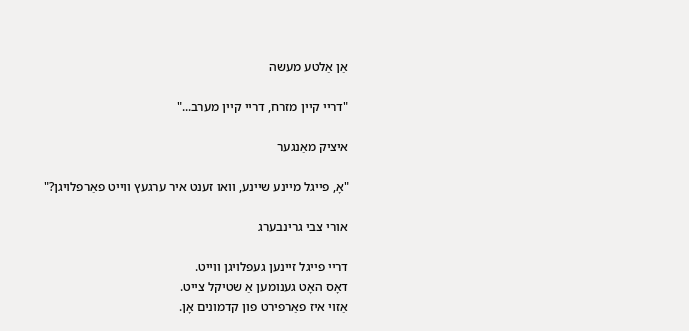אַן אַלטע מעשה

"דריי קיין מזרח, דריי קיין מערב..."

איציק מאַנגער

"אָ, פייגל מיינע שיינע, וואו זענט איר ערגעץ ווייט פאַרפלויגן?"

אורי צבי גרינבערג

דריי פייגל זיינען געפלויגן ווייט.
דאָס האָט גענומען אַ שטיקל צייט.
אַזוי איז פאַרפירט פון קדמונים אָן.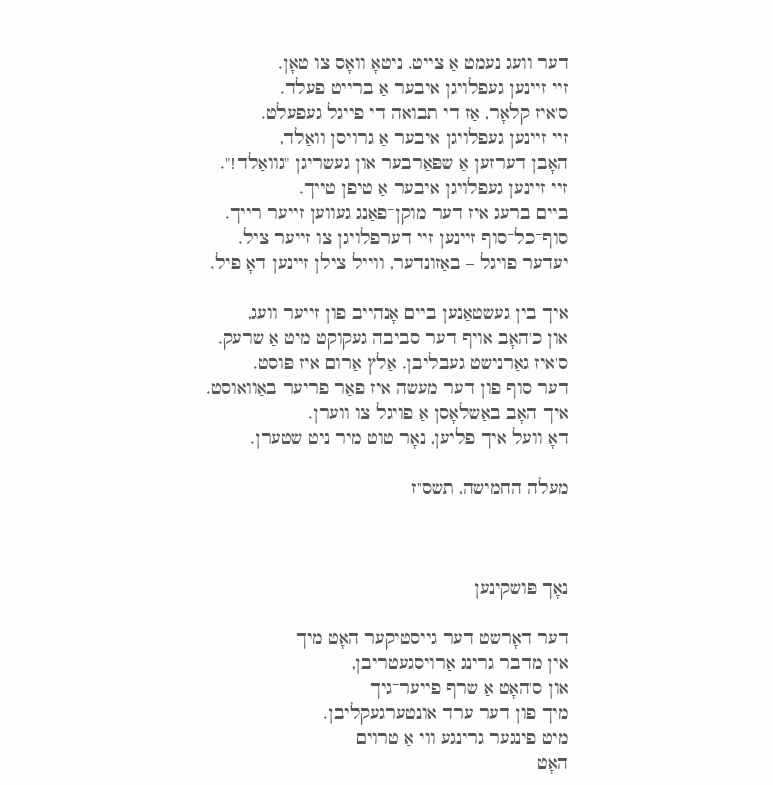דער וועג נעמט אַ צייט. ניטאָ וואָס צו טאָן.
זיי זיינען געפלויגן איבער אַ ברייט פעלד.
ס'איז קלאָר, אַז די תבואה די פייגל געפעלט.
זיי זיינען געפלויגן איבער אַ גרויסן וואַלד,
האָבן דערזען אַ שפּאַרבער און געשריגן "גוואַלד!".
זיי זיינען געפלויגן איבער אַ טיפן טייך.
ביים ברעג איז דער מוקן־פאַנג געווען זייער רייך.
סוף־כל־סוף זיינען זיי דערפלויגן צו זייער ציל.
יעדער פויגל – באַזונדער, ווייל צילן זיינען דאָ פיל.

איך בין געשטאַנען ביים אָנהייב פון זייער וועג,
און כ'האָב אויף דער סביבה געקוקט מיט אַ שרעק.
ס'איז גאַרנישט געבליבן. אַלץ אַרום איז פּוסט.
דער סוף פון דער מעשה איז פאַר פריער באַוואוסט.
איך האָב באַשלאָסן אַ פויגל צו ווערן.
דאָ וועל איך פליען, נאָר טוט מיר ניט שטערן.

מעלה החמישה, תשס''ז



נאָך פּושקינען

דער דאָרשט דער גייסטיקער האָט מיך
אין מדבר גרינג אַרויסגעטריבן,
און ס'האָט אַ שרף פייער־גיך
מיך פון דער ערד אונטערגעקליבן.
מיט פינגער גרינגע ווי אַ טרוים
האָט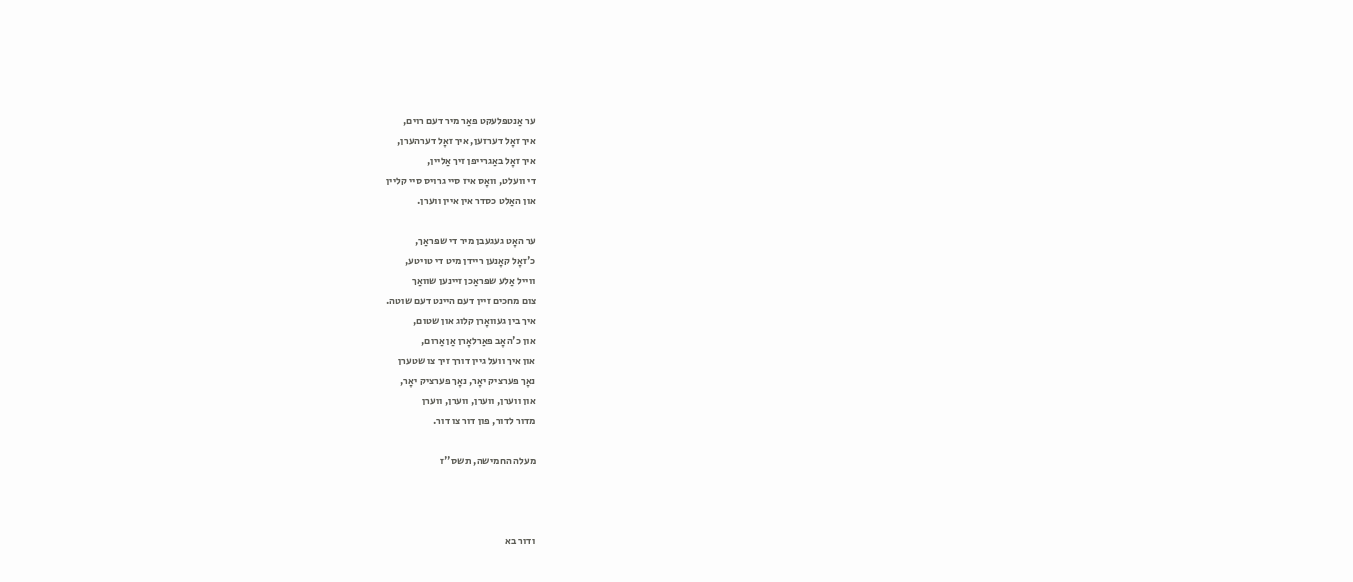ער אַנטפּלעקט פאַר מיר דעם רוים,
איך זאָל דערזען, איך זאָל דערהערן,
איך זאָל באַגרייפן זיך אַליין,
די וועלט, וואָס איז סיי גרויס סיי קליין
און האַלט כסדר אין איין ווערן.

ער האָט געגעבן מיר די שפּראַך,
כ'זאָל קאָנען ריידן מיט די טויטע,
ווייל אַלע שפּראַכן זיינען שוואַך
צום מחכים זיין דעם היינט דעם שוטה.
איך בין געוואָרן קלוג און שטום,
און כ'האָב פאַרלאָרן אַן אַרום,
און איך וועל גיין דורך זיך צו שטערן
נאָך פערציק יאָר, נאָך פערציק יאָר,
און ווערן, ווערן, ווערן, ווערן
מדור לדור, פון דור צו דור.

מעלה החמישה, תשס''ז



ודור בא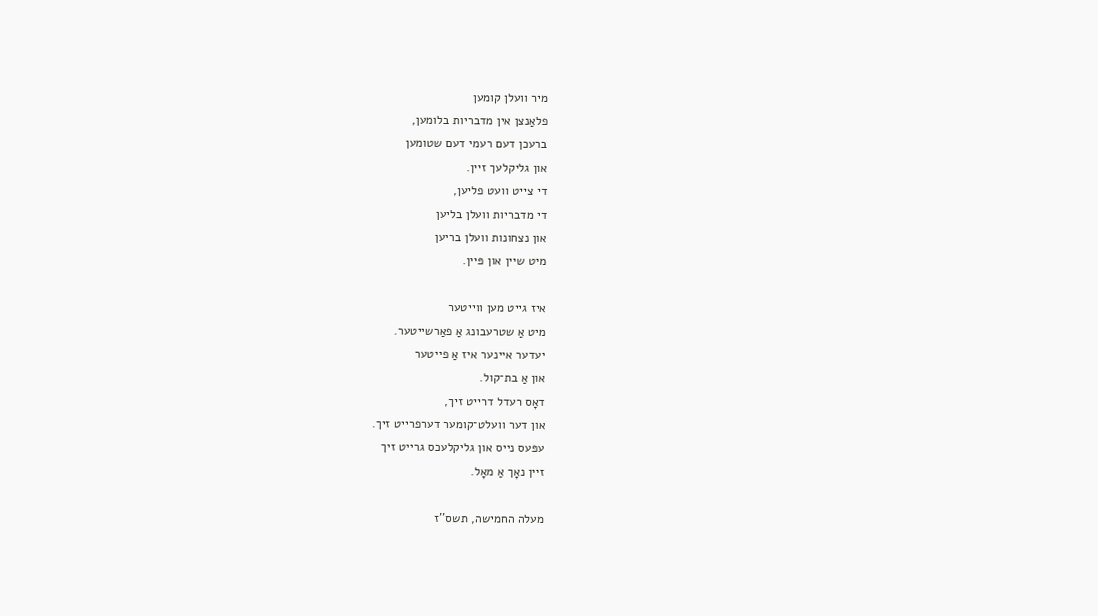מיר וועלן קומען
פלאַנצן אין מדבריות בלומען,
ברעכן דעם רעמי דעם שטומען
און גליקלעך זיין.
די צייט וועט פליען,
די מדבריות וועלן בליען
און נצחונות וועלן בריען
מיט שיין און פּיין.

איז גייט מען ווייטער
מיט אַ שטרעבונג אַ פאַרשייטער.
יעדער איינער איז אַ פייטער
און אַ בת־קול.
דאָס רעדל דרייט זיך,
און דער וועלט־קומער דערפרייט זיך.
עפּעס נייס און גליקלעכס גרייט זיך
זיין נאָך אַ מאָל.

מעלה החמישה, תשס''ז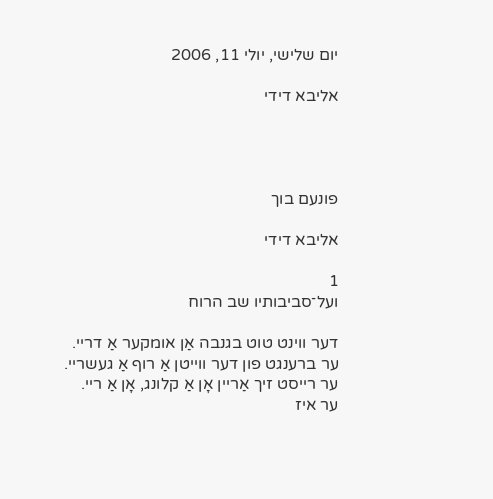יום שלישי, יולי 11, 2006

אליבא דידי




פונעם בוך

אליבא דידי

1
ועל־סביבותיו שב הרוח

דער ווינט טוט בגנבה אַן אומקער אַ דריי.
ער ברענגט פון דער ווייטן אַ רוף אַ געשריי.
ער רייסט זיך אַריין אָן אַ קלונג, אָן אַ ריי.
ער איז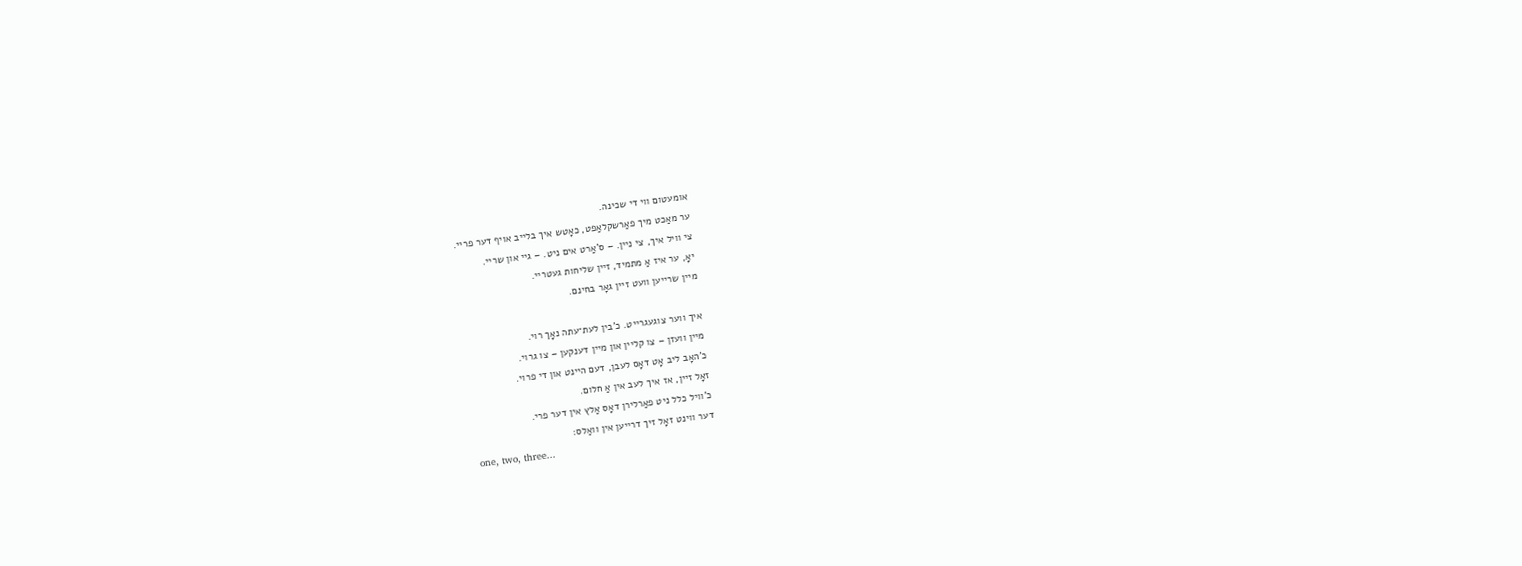אומעטום ווי די שכינה.
ער מאַכט מיך פאַרשקלאַפט, כאָטש איך בלייב אויף דער פריי.
צי וויל איך, צי ניין. – ס'אַרט אים ניט. – גיי און שריי.
יאָ, ער איז אַ מתמיד, זיין שליחות געטריי.
מיין שרייען וועט זיין גאָר בחינם.

איך ווער צוגעגרייט. כ'בין לעת־עתה נאָך רוי.
מיין וועזן – צו קליין און מיין דענקען – צו גרוי.
כ'האָב ליב אָט דאָס לעבן, דעם היינט און די פרוי.
זאָל זיין, אז איך לעב אין אַ חלום.
כ'וויל כלל ניט פאַרלירן דאָס אַלץ אין דער פרי.
דער ווינט זאָל זיך דרייען אין וואַלס:
one, two, three...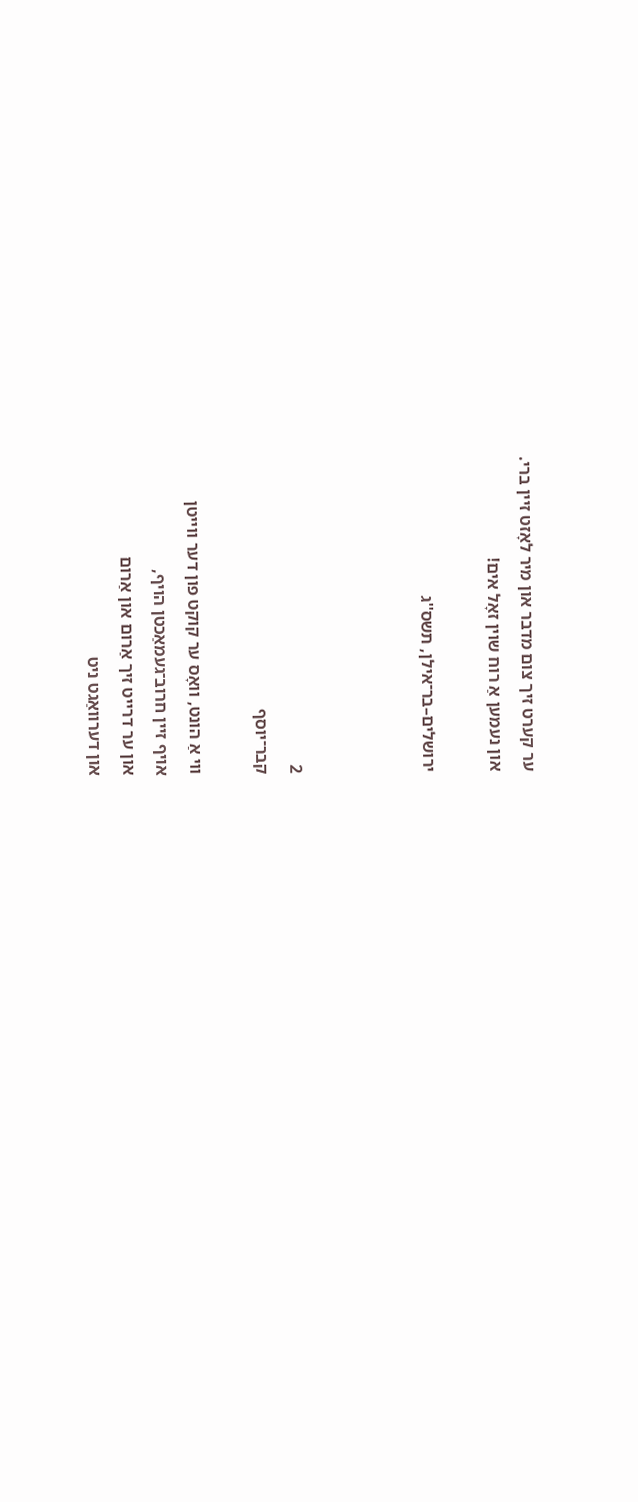ער קערט זיך צום מדבר און מיר לאָזט זיין ברי.
און נעמען אַ רוח שוין זאָל אים!

ירושלים–בר־אילן, תשס''ג



2
קבר־יוסף

ווי אַ הונט, וואָס ער קוקט פון דער ווייטן
אויף זיין חרוב־געמאַכטן הויף,
און ער דרייט זיך אַרום און אַרום
און דערוואַגט ניט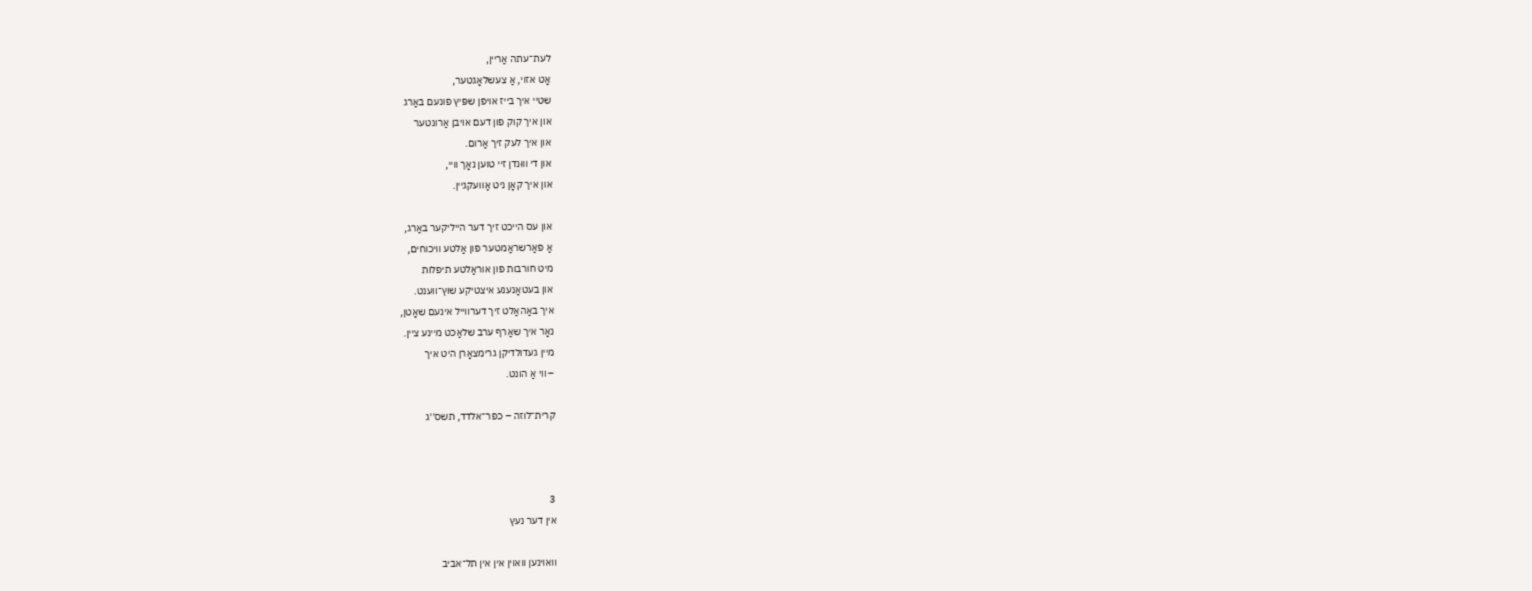לעת־עתה אַריין,
אָט אזוי, אַ צעשלאָגטער,
שטיי איך בייז אויפן שפּיץ פונעם באַרג
און איך קוק פון דעם אויבן אַרונטער
און איך לעק זיך אַרום.
און די וווּנדן זיי טוען נאָך וויי,
און איך קאָן ניט אַוועקגיין.

און עס הייכט זיך דער הייליקער באַרג,
אַ פאַרשראַמטער פון אַלטע וויכוחים,
מיט חורבות פון אוראַלטע תיפלות
און בעטאָנענע איצטיקע שוץ־ווענט.
איך באַהאַלט זיך דערווייל אינעם שאָטן,
נאָר איך שאַרף ערב שלאַכט מיינע ציין.
מיין געדולדיקן גרימצאָרן היט איך
– ווי אַ הונט.

קרית־לוזה – כפר־אלדד, תשס''ג



3
אין דער נעץ

וואוינען וואוין אין אין תל־אביב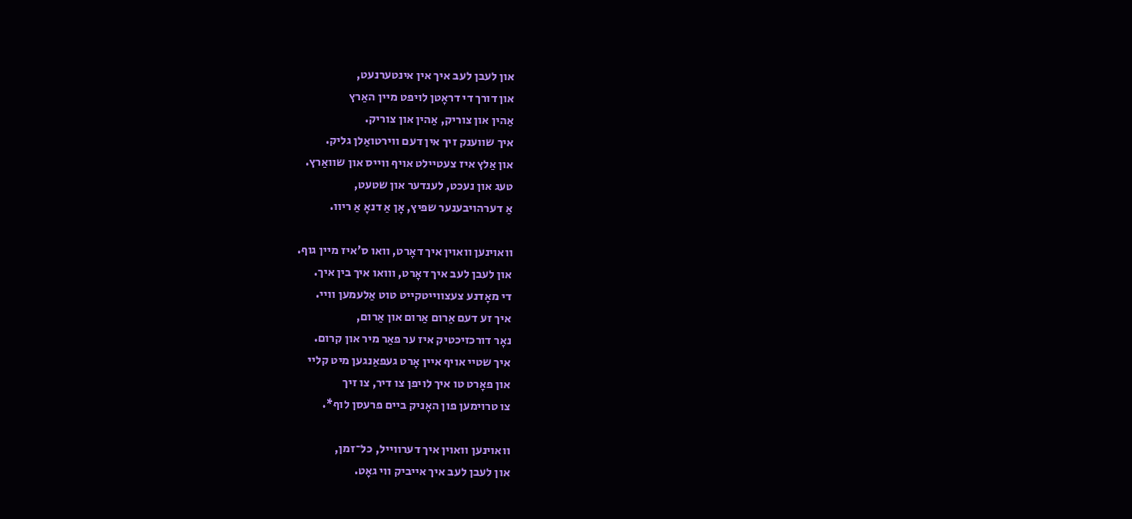און לעבן לעב איך אין אינטערנעט,
און דורך די דראָטן לויפט מיין האַרץ
אַהין און צוריק, אַהין און צוריק.
איך שווענק זיך אין דעם ווירטואַלן גליק.
און אַלץ איז צעטיילט אויף ווייס און שוואַרץ.
טעג און נעכט, לענדער און שטעט,
אַ דערהויבענער שפּיץ, אָן אַ דנאָ אַ ריוו.

וואוינען וואוין איך דאָרט, וואו ס'איז מיין גוף.
און לעבן לעב איך דאָרט, ווואו איך בין איך.
די מאָדנע צעצווייטקייט טוט אַלעמען וויי.
איך זע דעם אַרום אַרום און אַרום,
נאָר דורכזיכטיק איז ער פאַר מיר און קרום.
איך שטיי אויף איין אָרט געפאַנגען מיט קליי
און פאָרט טו איך לויפן צו דיר, צו זיך
צו טרוימען פון האָניק ביים פרעסן לוף*.

וואוינען וואוין איך דערווייל, כל־זמן,
און לעבן לעב איך אייביק ווי גאָט.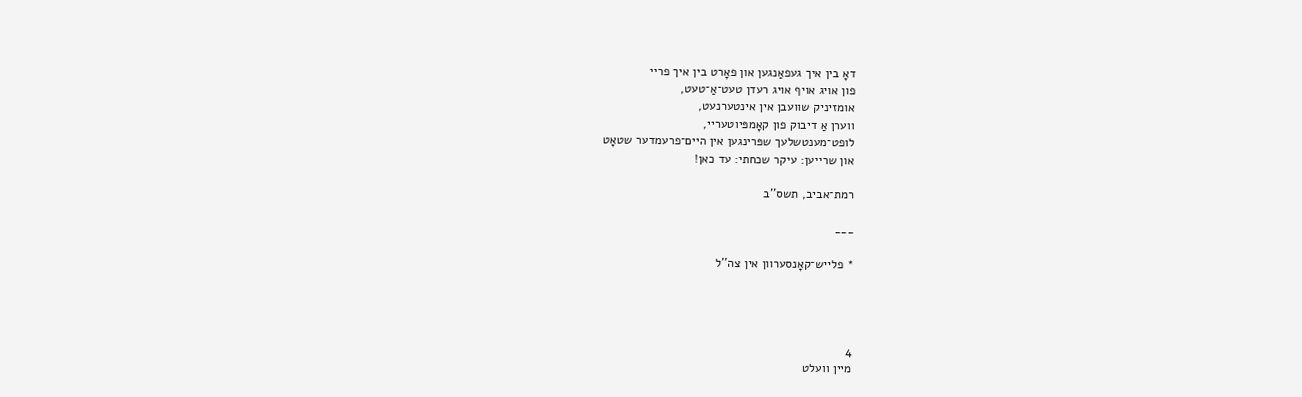דאָ בין איך געפאַנגען און פאָרט בין איך פריי
פון אויג אויף אויג רעדן טעט־אַ־טעט,
אומזיניק שוועבן אין אינטערנעט,
ווערן אַ דיבוק פון קאָמפּיוטעריי,
לופט־מענטשלעך שפּרינגען אין היים־פרעמדער שטאָט
און שרייען: עיקר שכחתי: עד כאן!

רמת־אביב, תשס''ב

___

* פלייש־קאָנסערוון אין צה''ל




4
מיין וועלט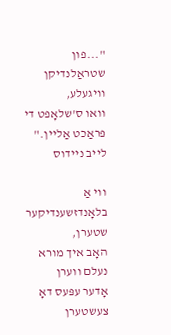"...פון שטראַלנדיקן וויגעלע,
וואו ס'שלאָפט די פּראַכט אַליין."
לייב ניידוס

ווי אַ בלאָנדזשענדיקער שטערן,
האָב איך מורא נעלם ווערן
אָדער עפּעס דאָ צעשטערן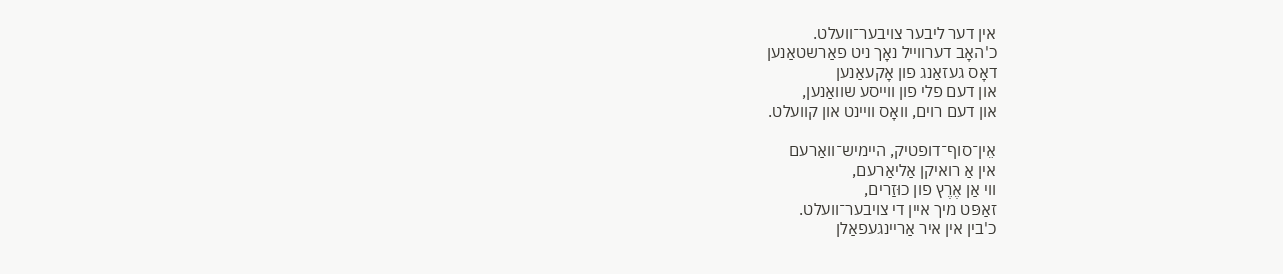אין דער ליבער צויבער־וועלט.
כ'האָב דערווייל נאָך ניט פאַרשטאַנען
דאָס געזאַנג פון אָקעאַנען
און דעם פלי פון ווייסע שוואַנען,
און דעם רוים, וואָס וויינט און קוועלט.

אֵין־סוף־דופטיק, היימיש־וואַרעם
אין אַ רואיקן אַליאַרעם,
ווי אַן אֶרֶץ פון כוּזַרים,
זאַפּט מיך איין די צויבער־וועלט.
כ'בין אין איר אַריינגעפאַלן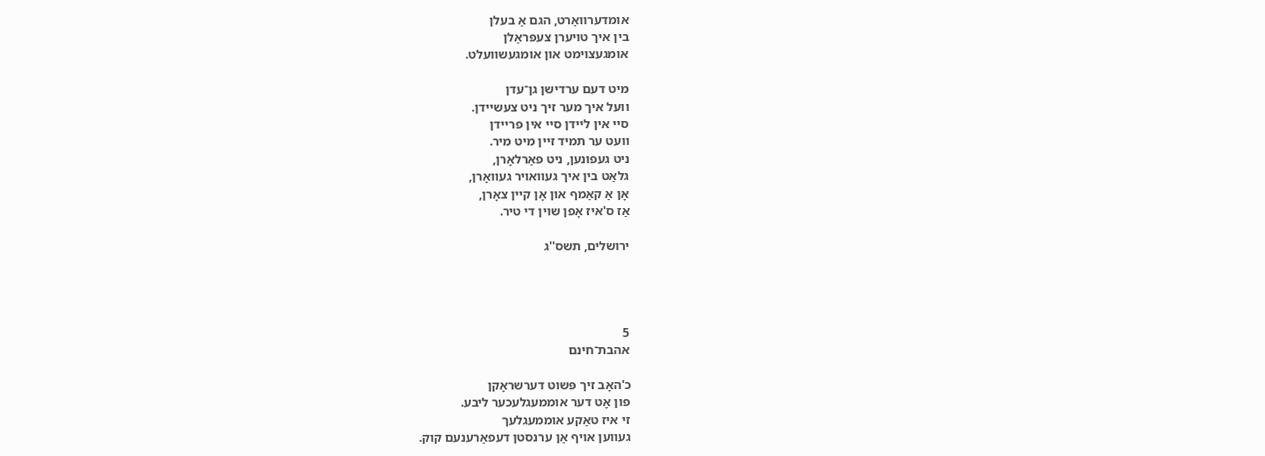אומדערוואַרט, הגם אַ בעלן
בין איך טויערן צעפּראַלן
אומגעצוימט און אומגעשוועלט.

מיט דעם ערדישן גן־עדן
וועל איך מער זיך ניט צעשיידן.
סיי אין ליידן סיי אין פריידן
וועט ער תמיד זיין מיט מיר.
ניט געפונען, ניט פאַרלאָרן,
גלאַט בין איך געוואויר געוואָרן,
אָן אַ קאַמף און אָן קיין צאָרן,
אַז ס'איז אָפן שוין די טיר.

ירושלים, תשס''ג




5
אהבת־חינם

כ'האָב זיך פּשוט דערשראָקן
פון אָט דער אוממעגלעכער ליבע.
זי איז טאַקע אוממעגלעך
געווען אויף אַן ערנסטן דעפאַרענעם קוק.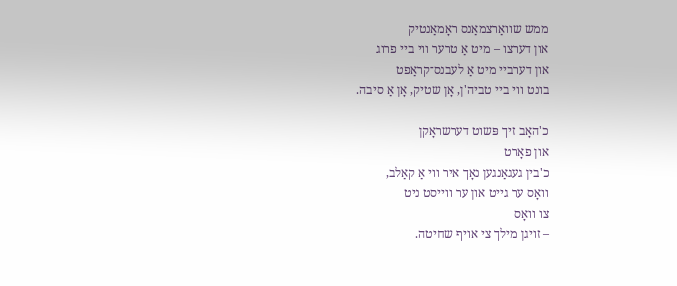ממש שוואַרצמאַנס ראָמאַנטיק
און דערצו – מיט אַ טרער ווי ביי פרוג
און דערביי מיט אַ לעבנס־קראַפט
בונט ווי ביי טביה'ן, אָן שטיק, אָן אַ סיבה.

כ'האָב זיך פּשוט דערשראָקן
און פאָרט
כ'בין געגאַנגען נאָך איר ווי אַ קאַלב,
וואָס ער גייט און ער ווייסט ניט
צו וואָס
– זויגן מילך צי אויף שחיטה.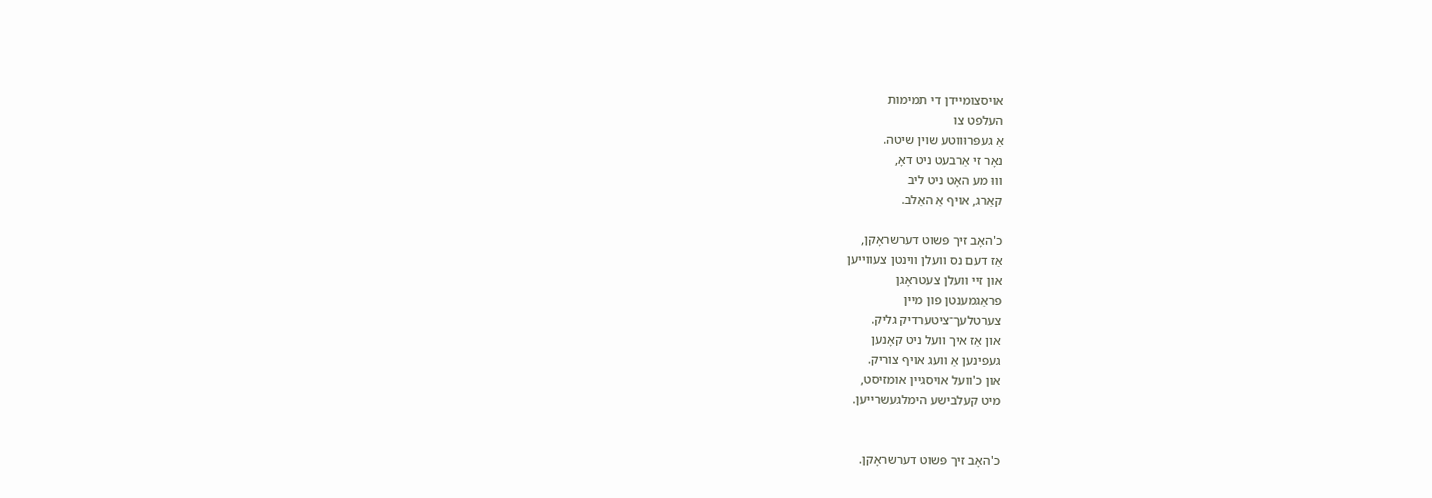אויסצומיידן די תמימות
העלפט צו
אַ געפּרוּווטע שוין שיטה.
נאָר זי אַרבעט ניט דאָ,
וווּ מע האָט ניט ליב
קאַרג, אויף אַ האַלב.

כ'האָב זיך פּשוט דערשראָקן,
אַז דעם נס וועלן ווינטן צעווייען
און זיי וועלן צעטראָגן
פראַגמענטן פון מיין
צערטלעך־ציטערדיק גליק.
און אַז איך וועל ניט קאָנען
געפינען אַ וועג אויף צוריק.
און כ'וועל אויסגיין אומזיסט,
מיט קעלבישע הימלגעשרייען.


כ'האָב זיך פּשוט דערשראָקן.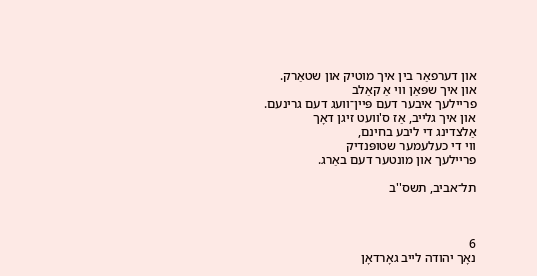און דערפאַר בין איך מוטיק און שטאַרק.
און איך שפּאַן ווי אַ קאַלב
פריילעך איבער דעם פּיין־וועג דעם גרינעם.
און איך גלייב, אַז ס'וועט זיגן דאָך
אַלצדינג די ליבע בחינם,
ווי די כעלעמער שטופּנדיק
פריילעך און מונטער דעם באַרג.

תל־אביב, תשס''ב



6
נאָך יהודה לייב גאָרדאָן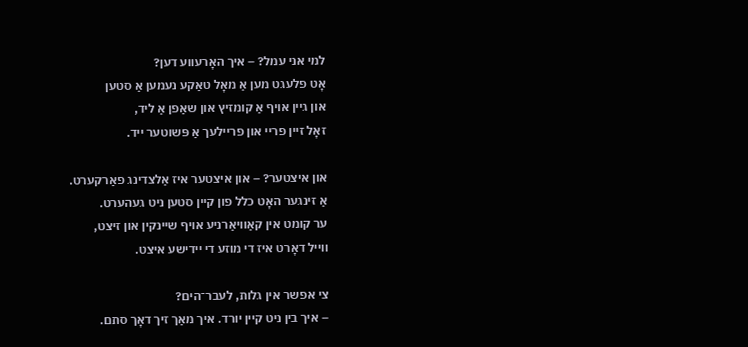למי אני עמל? – איך האָרעווע דען?
אָט פלעגט מען אַ מאָל טאַקע נעמען אַ סטען
און גיין אויף אַ קומזיץ און שאַפן אַ ליד,
זאָל זיין פריי און פריילעך אַ פּשוטער ייד.

און איצטער? – און איצטער איז אַלצדינג פאַרקערט.
אַ זינגער האָט כלל פון קיין סטען ניט געהערט.
ער קומט אין קאַוויאַרניע אויף שיינקין און זיצט,
ווייל דאָרט איז די מוזע די יידישע איצט.

צי אפשר אין גלות, לעבר־הים?
– איך בין ניט קיין יורד. איך מאַך זיך דאָך סתם.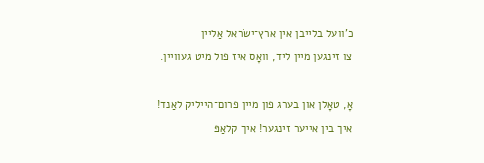כ'וועל בלייבן אין ארץ־ישׂראל אַליין
צו זינגען מיין ליד, וואָס איז פול מיט געוויין.

אָ, טאָלן און בערג פון מיין פרום־הייליק לאַנד!
איך בין אייער זינגער! איך קלאַפּ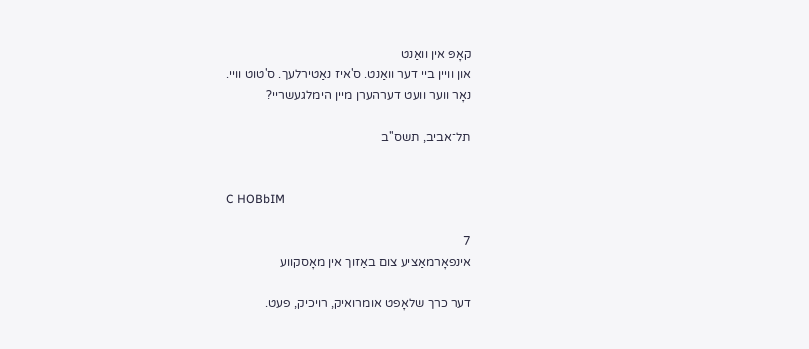קאָפּ אין וואַנט
און וויין ביי דער וואַנט. ס'איז נאַטירלעך. ס'טוט וויי.
נאָר ווער וועט דערהערן מיין הימלגעשריי?

תל־אביב, תשס''ב


C HOBbIM

7
אינפאָרמאַציע צום באַזוך אין מאָסקווע

דער כרך שלאָפט אומרואיק, רויכיק, פעט.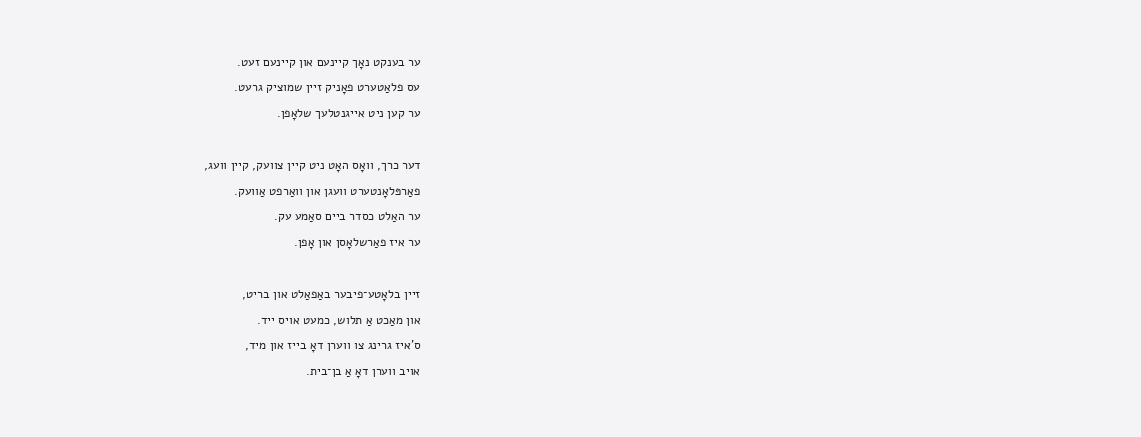ער בענקט נאָך קיינעם און קיינעם זעט.
עס פלאַטערט פאָניק זיין שמוציק גרעט.
ער קען ניט אייגנטלעך שלאָפן.

דער כרך, וואָס האָט ניט קיין צוועק, קיין וועג,
פאַרפּלאָנטערט וועגן און וואַרפט אַוועק.
ער האַלט כסדר ביים סאַמע עק.
ער איז פאַרשלאָסן און אָפן.

זיין בלאָטע־פיבער באַפאַלט און בריט,
און מאַכט אַ תלוש, כמעט אויס ייד.
ס'איז גרינג צו ווערן דאָ בייז און מיד,
אויב ווערן דאָ אַ בן־בית.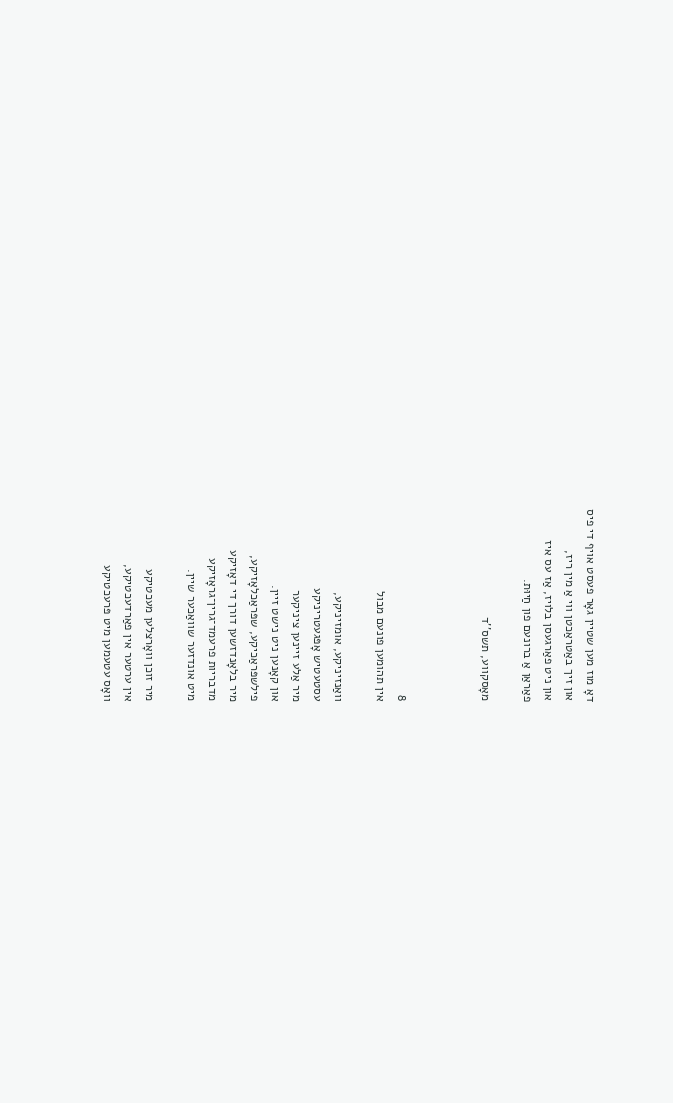דאָ מוז מען שטיין גאָר פעסט אויף די פיס
און זיך באַטראַכטן ווי אַ מין ריז,
און ניט פאַרגעסן בלויז, אַז עס איז
פאַראַן אַ ברונעם פון חַיוּת.

מאָסקווע, תשס''ד



8
אין תהומען פונעם מבול

וואַנזיניקע, אומזיניקע,
עסטעטיש אָפּגעטריניקע
מיר אַלע זיינען ציניקער
און קאָנען ניט נישט זיין.
פילשפּראַכיקע, שפּראַכלאָזיקע,
מיר בלאָנדזשען דורך די דאָזיקע
מדבריות פרעמד־גרין־גראָזיקע
מיט אונדזער שוואַכער שיין.

מיר זוכן וואָרצלען מעכטיקע
אין ערטער אין פאַרדעכטיקע,
וואָס עטעמען מיט פּרעכטיקע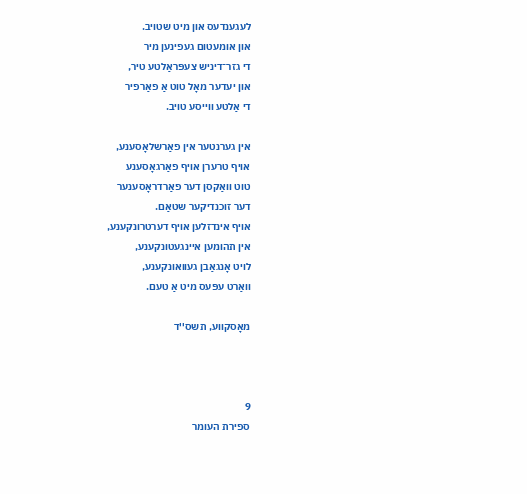לעגענדעס און מיט שטויב.
און אומעטום געפינען מיר
די גזר־דיניש צעפּראַלטע טיר,
און יעדער מאָל טוט אַ פאַרפיר
די אַלטע ווייסע טויב.

אין גערנטער אין פאַרשלאָסענע,
אויף טרערן אויף פאַרגאָסענע
טוט וואַקסן דער פאַרדראָסענער
דער זוכנדיקער שטאַם.
אויף אינדזלען אויף דערטרונקענע,
אין תהומען איינגעטונקענע,
לויט אָנגאַבן געוואונקענע,
וואַרט עפּעס מיט אַ טעם.

מאָסקווע, תשס''ד



9
ספירת העומר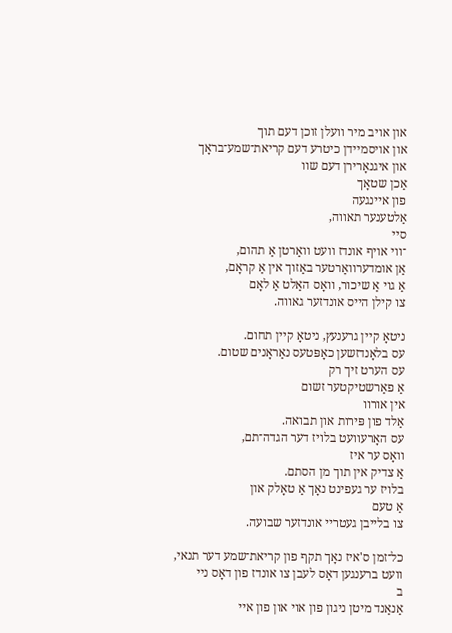און אויב מיר וועלן זוכן דעם תוך
און אויסמיידן כיטרע דעם קריאת־שמע־בראָך
און איגנאָרירן דעם שוו
אַכן שטאָך
פון איינגעה
אַלטענער תאווה,
סיי
־ווי אויף אונדז וועט וואַרטן אַ תהום,
אַן אומדערוואַרטער באַזוך אין אַ קראָם,
אַ גוי אַ שיכור, וואָס האַלט אַ לאָם
צו קילן הייס אונדזער גאווה.

ניטאָ קיין גרענעץ, ניטאָ קיין תחום.
עס בלאָנדזשען כאָפּטעס נאַראָנים שטום.
עס הערט זיך רק
אַ פאַרשטיקטער זשום
אין אורוו
אַלד פון פּירות און תבואה.
עס האָרעוועט בלויז דער הגדה־תם,
וואָס ער איז
אַ צדיק אין תוך מן הסתם.
בלויז ער געפינט נאָך אַ טאָלק און
אַ טעם
צו בלייבן געטריי אונדזער שבועה.

כל־זמן ס'איז נאָך תקף פון קריאת־שמע דער תנאי,
וועט ברענגען דאָס לעבן צו אונדז פון דאָס ניי
ב
אַנאַנד מיטן ניגון פון אוי און פון איי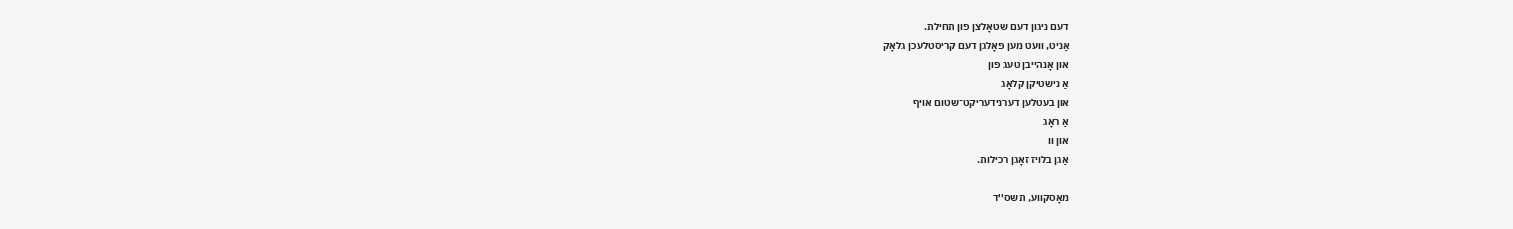דעם ניגון דעם שטאָלצן פון תחילת.
אַניט, וועט מען פאָלגן דעם קריסטלעכן גלאָק
און אָנהייבן טעג פון
אַ נישטיקן קלאָג
און בעטלען דערנידעריקט־שטום אויף
אַ ראָג
און וו
אַגן בלויז זאָגן רכילות.

מאָסקווע, תשס''ד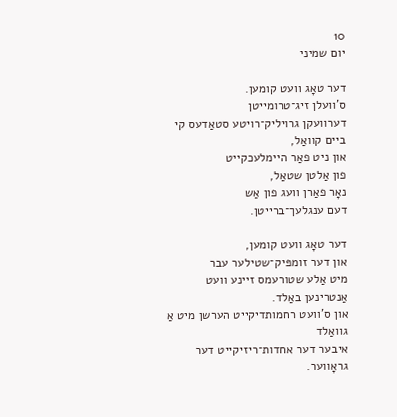10
יום שמיני

דער טאָג וועט קומען.
ס'וועלן זיג־טרומייטן
דערוועקן גרויליק־רויטע סטאַדעס קי ביים קוואַל,
און ניט פאַר היימלעכקייט
פון אַלטן שטאַל,
נאָר פאַרן וועג פון אַש
דעם ענגלעך־ברייטן.

דער טאָג וועט קומען,
און דער זומפּיק־שטילער עבר
מיט אַלע שטורעמס זיינע וועט אַנטרינען באַלד.
און ס'וועט רחמותדיקייט הערשן מיט אַ גוואַלד
איבער דער אחדות־ריזיקייט דער גראָווער.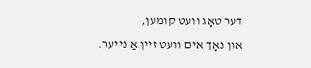דער טאָג וועט קומען,
און נאָך אים וועט זיין אַ נייער.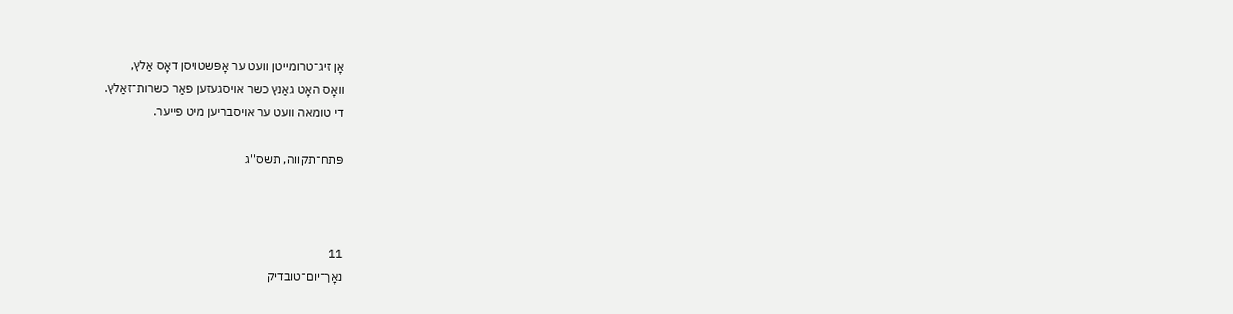אָן זיג־טרומייטן וועט ער אָפּשטויסן דאָס אַלץ,
וואָס האָט גאַנץ כשר אויסגעזען פאַר כשרות־זאַלץ.
די טומאה וועט ער אויסבריען מיט פייער.

פּתח־תקווה, תשס''ג



11
נאָך־יום־טובדיק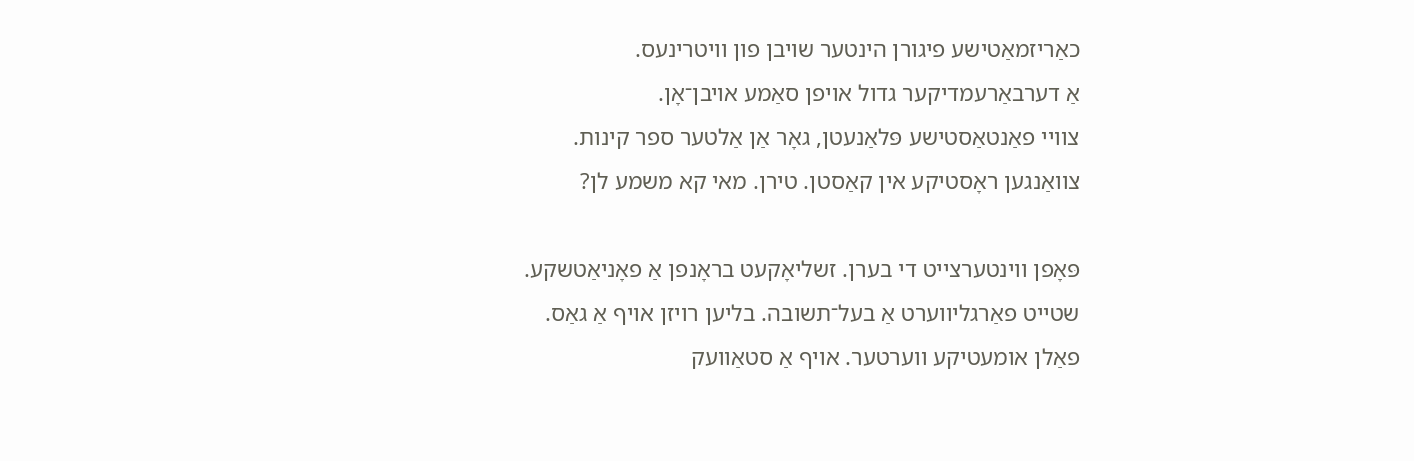כאַריזמאַטישע פיגורן הינטער שויבן פון וויטרינעס.
אַ דערבאַרעמדיקער גדול אויפן סאַמע אויבן־אָן.
צוויי פאַנטאַסטישע פּלאַנעטן, גאָר אַן אַלטער ספר קינות.
צוואַנגען ראָסטיקע אין קאַסטן. טירן. מאי קא משמע לן?

פּאָפן ווינטערצייט די בערן. זשליאָקעט בראָנפן אַ פאָניאַטשקע.
שטייט פאַרגליווערט אַ בעל־תשובה. בליען רויזן אויף אַ גאַס.
פאַלן אומעטיקע ווערטער. אויף אַ סטאַוועק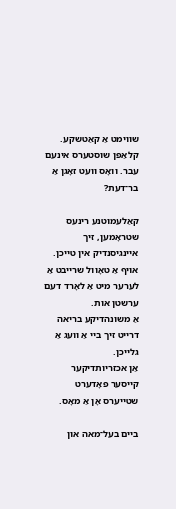שווימט אַ קאַטשקע.
קלאַפּן שוסטערס אינעם עבר. וואָס וועט זאָגן אַ בר־דעת?

קאַלעמוטנע רינעס שטראָמען, זיך איינגיסנדיק אין טייכן.
אויף אַ טאָוול שרייבט אַ לערער מיט אַ לאָרד דעם ערשטן אות.
אַ משונהדיקע בריאה דרייט זיך ביי אַ וועג אַ גלייכן.
אַן אכזריותדיקער קייסער פאָדערט שטייערס אָן אַ מאָס.

ביים בעל־מאה און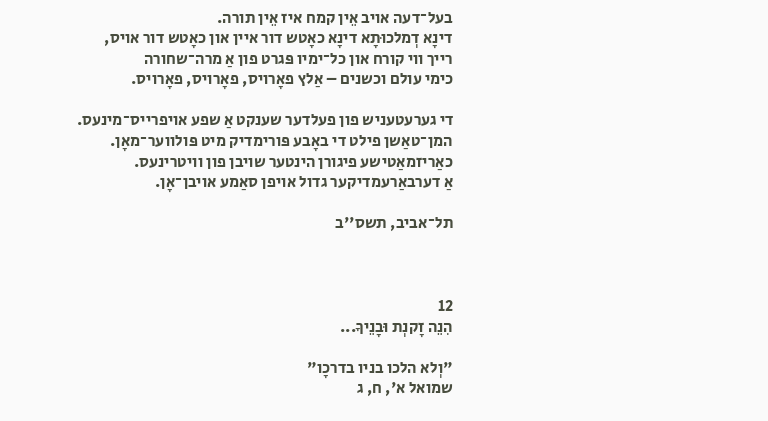בעל־דעה אויב אֵין קמח איז אֵין תורה.
דינָא דְמלכוּתָא דינָא כאָטש דור איין און כאָטש דור אויס,
רייך ווי קורח און כל־ימיו פּגרט פון אַ מרה־שחורה
כימי עולם וכשנים – אַלץ פאָרויס, פאָרויס, פאָרויס.

די גערעטעניש פון פעלדער שענקט אַ שפע אויפרייס־מינעס.
המן־טאַשן פילט די באָבע פּורימדיק מיט פּולווער־מאָן.
כאַריזמאַטישע פיגורן הינטער שויבן פון וויטרינעס.
אַ דערבאַרעמדיקער גדול אויפן סאַמע אויבן־אָן.

תל־אביב, תשס''ב



12
הִנֵה זָקנְת וּבָנֵיךָ...

"וְלא הלכו בניו בדרכָו"
שמואל א', ח, ג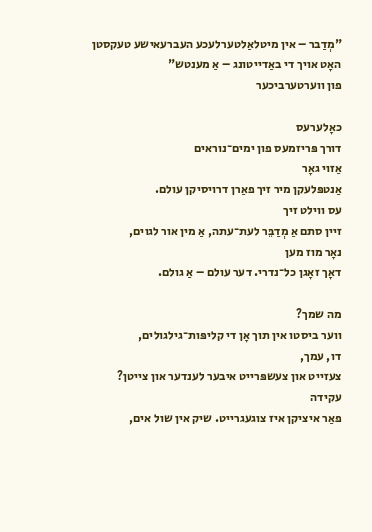"מְדַבר – אין מיטלאַלטערלעכע העברעאישע טעקסטן
האָט אויך די באַדייטונג – אַ מענטש"
פון ווערטערביכער

כאָלערעס
דורך פּריזמעס פון ימים־נוראים
אַזוי גאָר
אַנטפּלעקן מיר זיך פאַרן דרויסיקן עולם.
עס ווילט זיך
זיין סתם אַ מְדַבֵּר לעת־עתה, אַ מין אור לגוים,
נאָר מוז מען
דאָך זאָגן כל־נדרי. דער עולם – אַ גולם.

מה שמך?
ווער ביסטו אין תוך אָן די קליפּות־גילגולים,
דו, עמך,
צעזייט און צעשפּרייט איבער לענדער און צייטן?
עקידה
פאַר איציקן איז צוגעגרייט. שיק אין שול אים,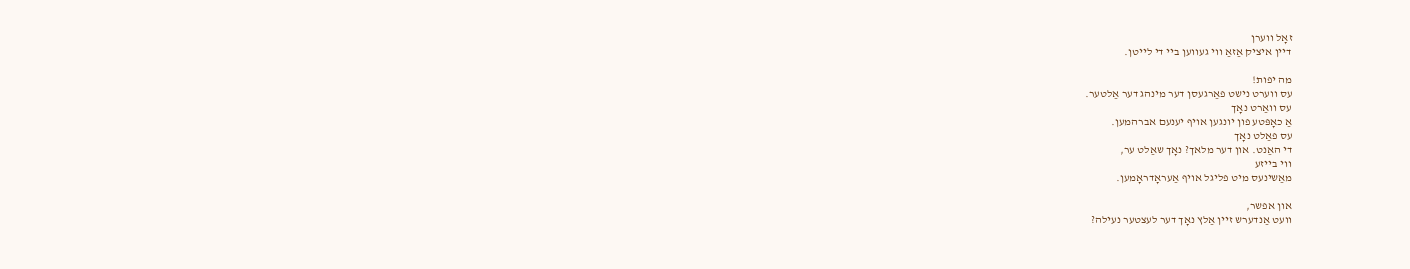זאָל ווערן
דיין איציק אַזאַ ווי געווען ביי די לייטן.

מה יפות!
עס ווערט נישט פאַרגעסן דער מינהג דער אַלטער.
עס וואַרט נאָך
אַ כאָפּטע פון יונגען אויף יענעם אברהמען.
עס פאַלט נאָך
די האַנט. און דער מלאך? נאָך שאַלט ער,
ווי בייזע
מאַשינעס מיט פליגל אויף אַעראָדראָמען.

און אפשר,
וועט אַנדערש זיין אַלץ נאָך דער לעצטער נעילה?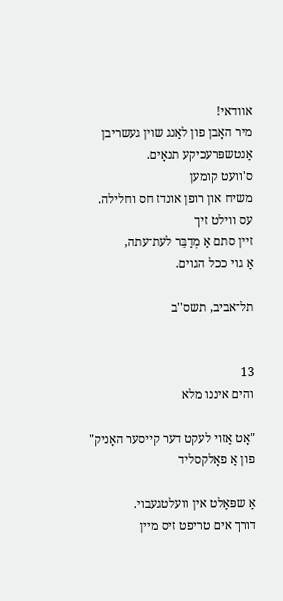אוודאי!
מיר האָבן פון לאַנג שוין געשריבן אַנטשפּרעכיקע תנאָים.
ס'וועט קומען
משיח און רופן אונדז חס וחלילה.
עס ווילט זיך
זיין סתם אַ מְדַבֵּר לעת־עתה,
אַ גוי ככל הגוים.

תל־אביב, תשס''ב


13
והים איננו מלא

"אָט אַזוי לעקט דער קייסער האָניק"
פון אַ פאָלקסליד

אַ שפּאַלט אין וועלטגעבוי.
דורך אים טריפט זיס מיין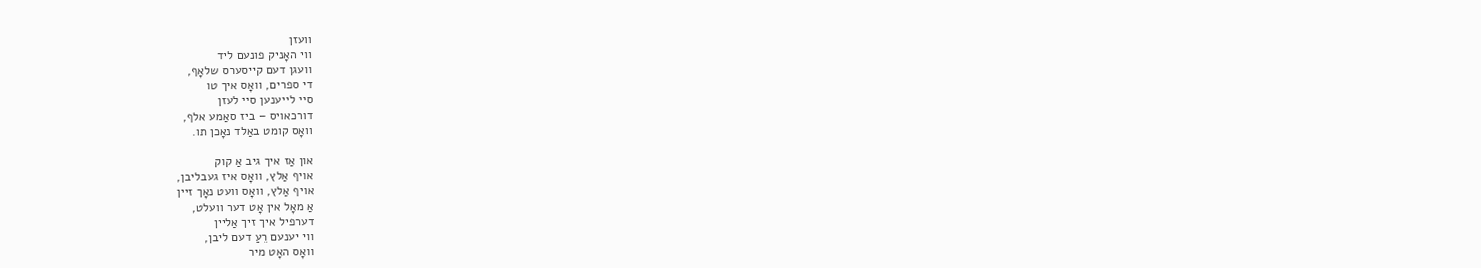וועזן
ווי האָניק פונעם ליד
וועגן דעם קייסערס שלאָף,
די ספרים, וואָס איך טו
סיי לייענען סיי לעזן
דורכאויס – ביז סאַמע אלף,
וואָס קומט באַלד נאָכן תו.

און אַז איך גיב אַ קוק
אויף אַלץ, וואָס איז געבליבן,
אויף אַלץ, וואָס וועט נאָך זיין
אַ מאָל אין אָט דער וועלט,
דערפיל איך זיך אַליין
ווי יענעם רֵעַ דעם ליבן,
וואָס האָט מיר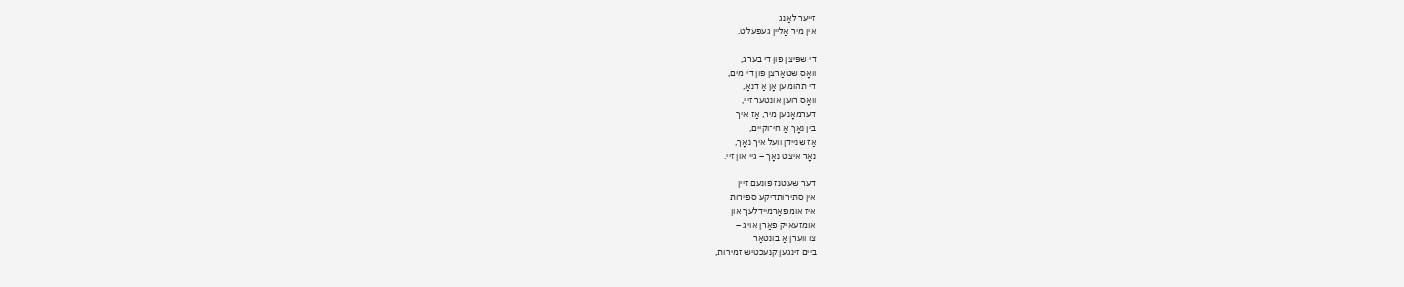זייער לאַנג
אין מיר אַליין געפעלט.

די שפּיצן פון די בערג,
וואָס שטאַרצן פון די מים,
די תהומען אָן אַ דנאָ,
וואָס רוען אונטער זיי,
דערמאָנען מיר, אַז איך
בין נאָך אַ חי־וקיים,
אַז שניידן וועל איך נאָך,
נאָר איצט נאָך – גיי און זיי.

דער שעטנז פונעם זיין
אין סתירותדיקע ספירות
איז אומפאַרמיידלעך און
אומזעאיק פאַרן אויג –
צו ווערן אַ בונטאַר
ביים זינגען קנעכטיש זמירות,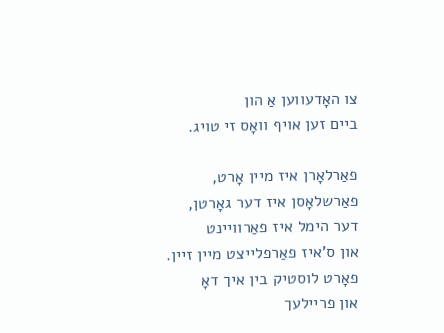צו האָדעווען אַ הון
ביים זען אויף וואָס זי טויג.

פאַרלאָרן איז מיין אָרט,
פאַרשלאָסן איז דער גאָרטן,
דער הימל איז פאַרוויינט
און ס'איז פאַרפלייצט מיין זיין.
פאָרט לוסטיק בין איך דאָ
און פריילעך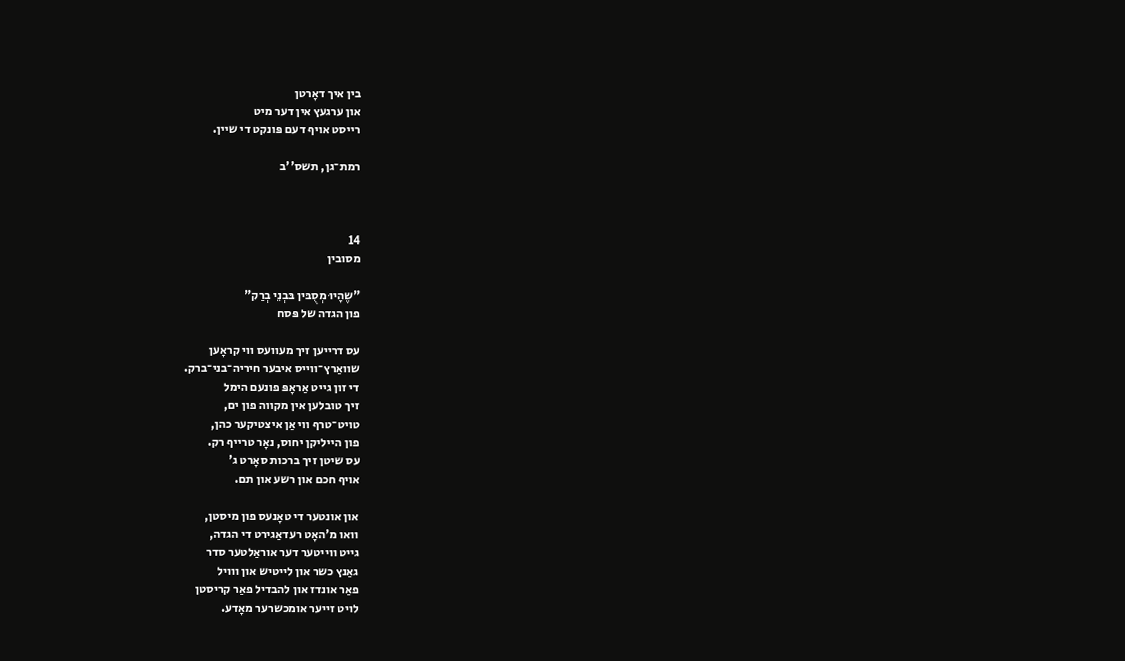בין איך דאָרטן
און ערגעץ אין דער מיט
רייסט אויף דעם פּונקט די שיין.

רמת־גן, תשס''ב



14
מסובין

"שֶהָיוּ מְסֻבּין בּבְנֵי בְרַק"
פון הגדה של פּסח

עס דרייען זיך מעוועס ווי קראָען
שוואַרץ־ווייס איבער חיריה־בני־ברק.
די זון גייט אַראָפּ פונעם הימל
זיך טובלען אין מקווה פון ים,
טויט־טרף ווי אַן איצטיקער כהן,
פון הייליקן יחוס, נאָר טרייף רק.
עס שיטן זיך ברכות סאָרט ג'
אויף חכם און רשע און תם.

און אונטער די טאָנעס פון מיסטן,
וואו מ'האָט רעדאַגירט די הגדה,
גייט ווייטער דער אוראַלטער סדר
גאַנץ כשר און לייטיש און ווויל
פאַר אונדז און להבדיל פאַר קריסטן
לויט זייער אומכשרער מאָדע.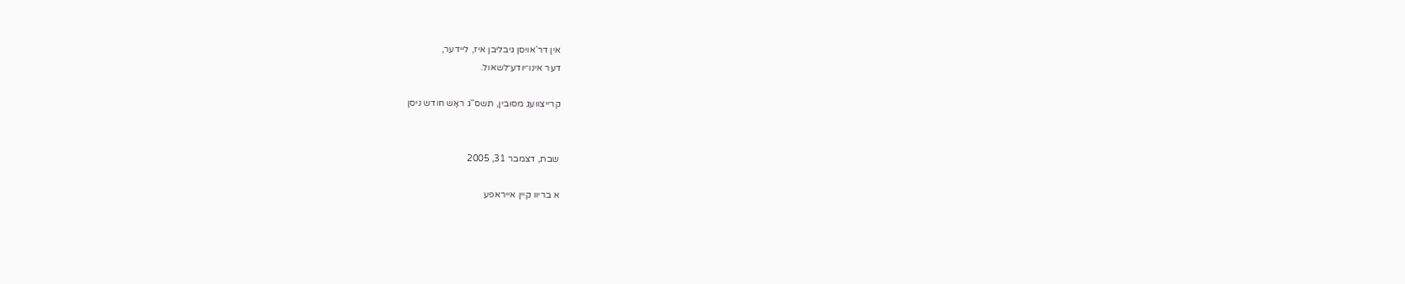אין דר'אויסן גיבליבן איז, ליידער,
דער אינו־יודע־לשאול.

קרייצוועג מסוּבין, תשס''ג ראָש חודש ניסן


שבת, דצמבר 31, 2005

א בריוו קיין אייראפע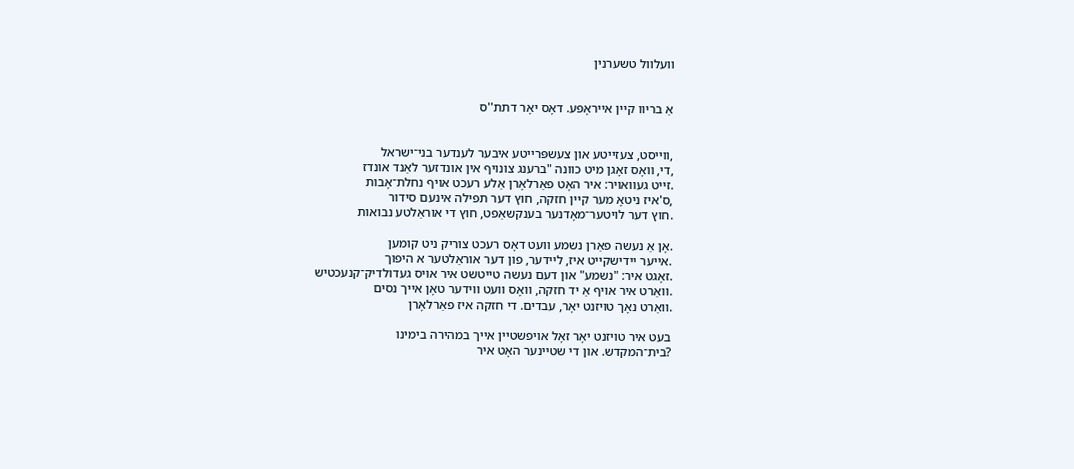וועלוול טשערנין


אַ בריוו קיין אייראָפּע. דאָס יאָר דתת''ס


,ווייסט, צעזייטע און צעשפּרייטע איבער לענדער בני־ישראל
,די, וואָס זאָגן מיט כוונה "ברענג צונויף אין אונדזער לאַנד אונדז
.זייט געוואויר: איר האָט פאַרלאָרן אַלע רעכט אויף נחלת־אָבות
,ס'איז ניטאָ מער קיין חזקה, חוץ דער תפילה אינעם סידור
.חוץ דער לויטער־מאָדנער בענקשאַפט, חוץ די אוראַלטע נבואות

.אָן אַ נעשה פאַרן נשמע וועט דאָס רעכט צוריק ניט קומען
.אייער יידישקייט איז, ליידער, פון דער אוראַלטער א היפוך
.זאָגט איר: "נשמע" און דעם נעשה טייטשט איר אויס געדולדיק־קנעכטיש
.וואַרט איר אויף אַ יד חזקה, וואָס וועט ווידער טאָן אייך נסים
.וואַרט נאָך טויזנט יאָר, עבדים. די חזקה איז פאַרלאָרן

בעט איר טויזנט יאָר זאָל אויפשטיין אייך במהירה בימינו
?בית־המקדש. און די שטיינער האָט איר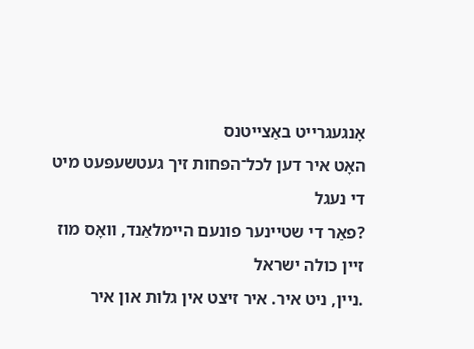אָנגעגרייט באַצייטנס
האָט איר דען לכל־הפּחות זיך געטשעפּעט מיט די נעגל
?פאַר די שטיינער פונעם היימלאַנד, וואָס מוז זיין כולה ישראל
.ניין, ניט איר. איר זיצט אין גלות און איר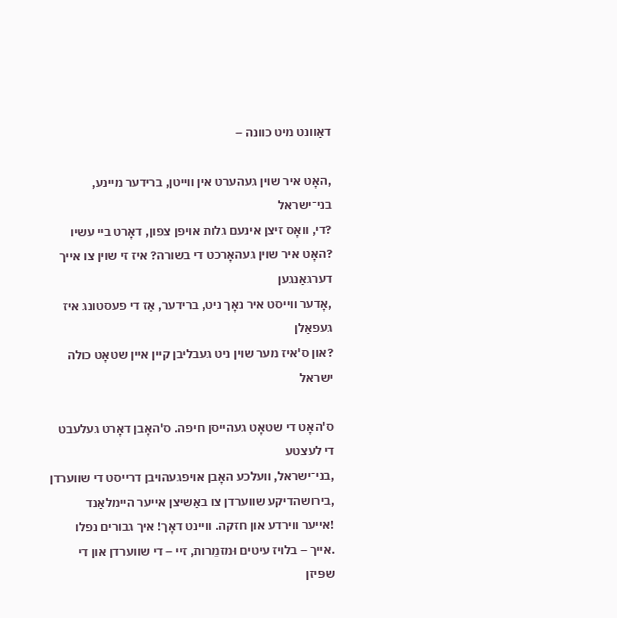דאַוונט מיט כוונה –

,האָט איר שוין געהערט אין ווייטן, ברידער מיינע, בני־ישראל
?די, וואָס זיצן אינעם גלות אויפן צפון, דאָרט ביי עשיו
?האָט איר שוין געהאָרכט די בשורה? איז זי שוין צו אייך דערגאַנגען
,אָדער ווייסט איר נאָך ניט, ברידער, אַז די פעסטונג איז געפאַלן
?און ס'איז מער שוין ניט געבליבן קיין איין שטאָט כולה ישראל

ס'האָט די שטאָט געהייסן חיפה. ס'האָבן דאָרט געלעבט די לעצטע
,בני־ישראל, וועלכע האָבן אויפגעהויבן דרייסט די שווערדן
,בירושהדיקע שווערדן צו באַשיצן אייער היימלאַנד
!אייער ווירדע און חזקה. וויינט דאָך! איך גבורים נפלו
.אייך – בלויז עיטים וּמזמֵרות, זיי – די שווערדן און די שפּיזן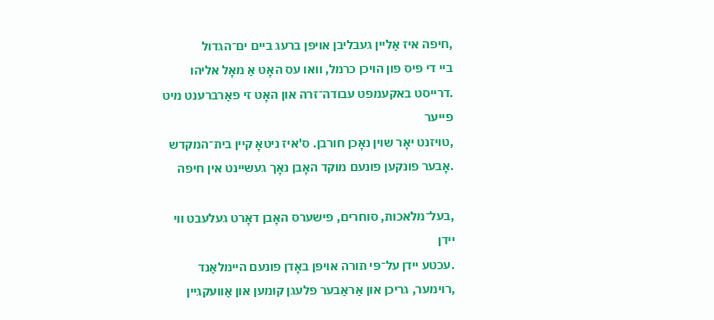,חיפה איז אַליין געבליבן אויפן ברעג ביים ים־הגדול
ביי די פיס פון הויכן כרמל, וואו עס האָט אַ מאָל אליהו
.דרייסט באקעמפט עבודה־זרה און האָט זי פאַרברענט מיט פייער
,טויזנט יאָר שוין נאָכן חורבן. ס'איז ניטאָ קיין בית־המקדש
.אָבער פונקען פונעם מוקד האָבן נאָך געשיינט אין חיפה

,בעל־מלאכות, סוחרים, פישערס האָבן דאָרט געלעבט ווי יידן
.עכטע יידן על־פּי תורה אויפן באָדן פונעם היימלאַנד
,רוימער, גריכן און אַראַבער פלעגן קומען און אַוועקגיין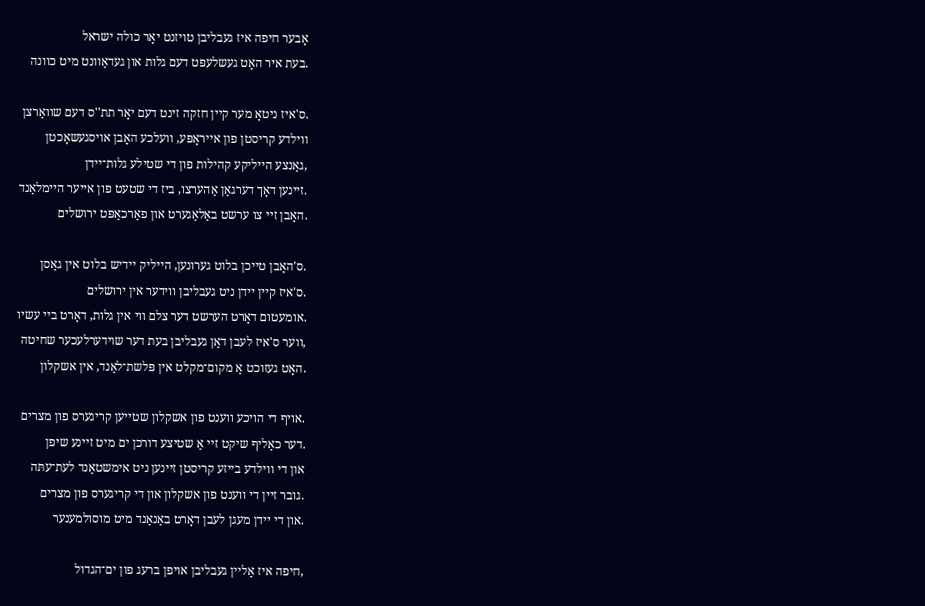אָבער חיפה איז געבליבן טויזנט יאָר כולה ישראל
.בעת איר האָט געשלעפּט דעם גלות און געדאַוונט מיט כוונה

.ס'איז ניטאָ מער קיין חזקה זינט דעם יאָר תת''ס דעם שוואַרצן
ווילדע קריסטן פון אייראָפּע, וועלכע האָבן אויסגעשאָכטן
,גאַנצע הייליקע קהילות פון די שטילע גלות־יידן
.זיינען דאָך דערגאַן אַהערצו, ביז די שטעט פון אייער היימלאַנד
.האָבן זיי צו ערשט באַלאַגערט און פאַרכאַפּט ירושלים

.ס'האָבן טייכן בלוט גערונען, הייליק יידיש בלוט אין גאַסן
.ס'איז קיין יידן ניט געבליבן ווידער אין ירושלים
.אומעטום דאָרט הערשט דער צלם ווי אין גלות, דאָרט ביי עשיו
,ווער ס'איז לעבן דאַן געבליבן בעת דער שוידערלעכער שחיטה
.האָט געזוכט אַ מקום־מקלט אין פּלשת־לאַנד, אין אשקלון

.אויף די הויכע ווענט פון אשקלון שטייען קריגערס פון מצרים
.דער כאַליף שיקט זיי אַ שטיצע דורכן ים מיט זיינע שיפן
און די ווילדע בייזע קריסטן זיינען ניט אימשטאַנד לעת־עתּה
.גובר זיין די ווענט פון אשקלון און די קריגערס פון מצרים
.און די יידן מעגן לעבן דאָרט באַנאַנד מיט מוסולמענער

,חיפה איז אַליין געבליבן אויפן ברעג פון ים־הגדול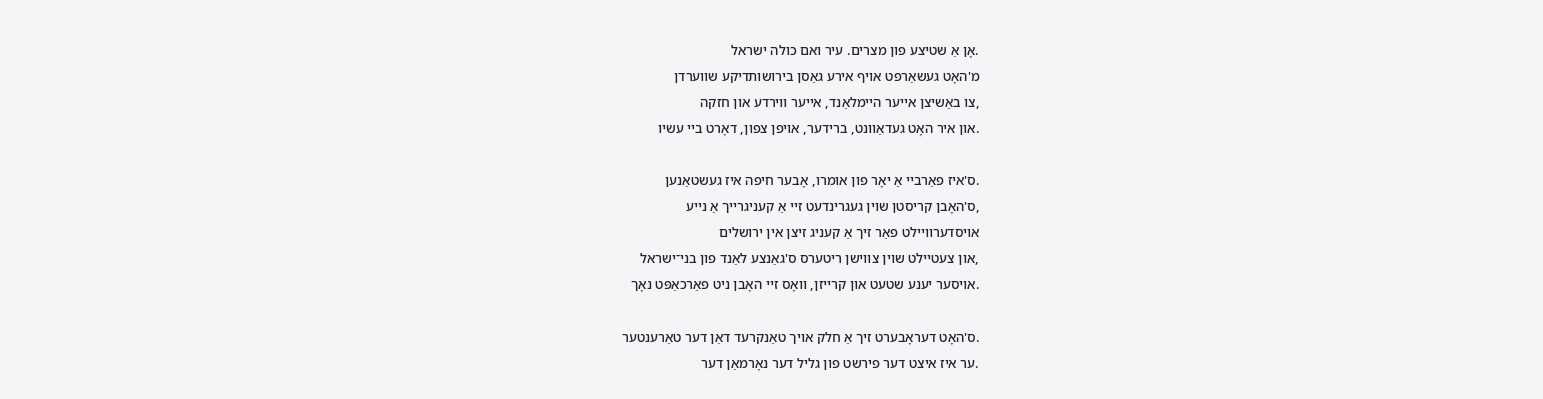.אָן אַ שטיצע פון מצרים. עיר ואם כולה ישראל
מ'האָט געשאַרפט אויף אירע גאַסן בירושותדיקע שווערדן
,צו באַשיצן אייער היימלאַנד, אייער ווירדע און חזקה
.און איר האָט געדאַוונט, ברידער, אויפן צפון, דאָרט ביי עשיו

.ס'איז פאַרביי אַ יאָר פון אומרו, אָבער חיפה איז געשטאַנען
,ס'האָבן קריסטן שוין געגרינדעט זיי אַ קעניגרייך אַ נייע
אויסדערוויילט פאַר זיך אַ קעניג זיצן אין ירושלים
,און צעטיילט שוין צווישן ריטערס ס'גאַנצע לאַנד פון בני־ישראל
.אויסער יענע שטעט און קרייזן, וואָס זיי האָבן ניט פאַרכאַפּט נאָך

.ס'האָט דעראָבערט זיך אַ חלק אויך טאַנקרעד דאַן דער טאַרענטער
.ער איז איצט דער פירשט פון גליל דער נאָרמאַן דער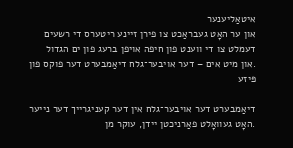איטאַליענער
און ער האָט געבראַכט צו פירן זיינע ריטערס די רשעים
דעמלט צו די ווענט פון חיפה אויפן ברעג פון ים הגדול
.און מיט אים – דער אויבער־גלח דיאַמבערט דער פוקס פון פּיזע

דיאַמבערט דער אויבער־גלח אין דער קעניגרייך דער נייער
.האָט געוואָלט פאַרניכטן יידן, עוקר מן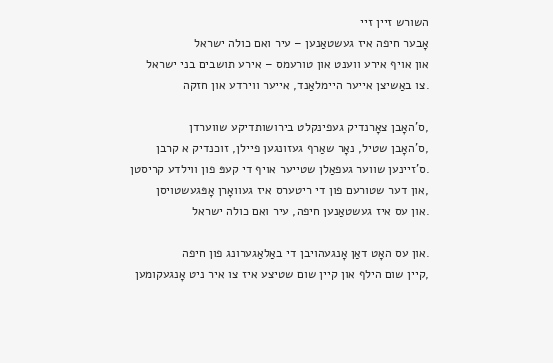השורש זיין זיי
אָבער חיפה איז געשטאַנען – עיר ואם כולה ישראל
און אויף אירע ווענט און טורעמס – אירע תושבים בני ישראל
.צו באַשיצן אייער היימלאַנד, אייער ווירדע און חזקה

,ס'האָבן צאָרנדיק געפינקלט בירושותדיקע שווערדן
,ס'האָבן שטיל, נאָר שאַרף געזונגען פיילן, זוכנדיק א קרבן
.ס'זיינען שווער געפאַלן שטייער אויף די קעפּ פון ווילדע קריסטן
,און דער שטורעם פון די ריטערס איז געוואָרן אָפּגעשטויסן
.און עס איז געשטאַנען חיפה, עיר ואם כולה ישראל

.און עס האָט דאַן אָנגעהויבן די באַלאַגערונג פון חיפה
,קיין שום הילף און קיין שום שטיצע איז צו איר ניט אָנגעקומען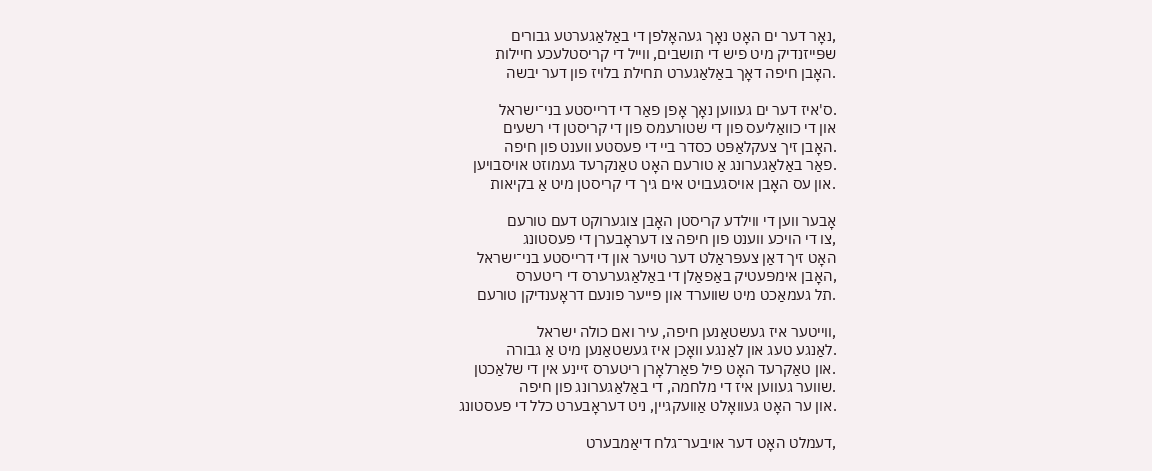,נאָר דער ים האָט נאָך געהאָלפן די באַלאַגערטע גבורים
שפּייזנדיק מיט פיש די תושבים, ווייל די קריסטלעכע חיילות
.האָבן חיפה דאָך באַלאַגערט תחילת בלויז פון דער יבשה

.ס'איז דער ים געווען נאָך אָפן פאַר די דרייסטע בני־ישראל
און די כוואַליעס פון די שטורעמס פון די קריסטן די רשעים
.האָבן זיך צעקלאַפּט כסדר ביי די פעסטע ווענט פון חיפה
.פאַר באַלאַגערונג אַ טורעם האָט טאַנקרעד געמוזט אויסבויען
.און עס האָבן אויסגעבויט אים גיך די קריסטן מיט אַ בקיאות

אָבער ווען די ווילדע קריסטן האָבן צוגערוקט דעם טורעם
,צו די הויכע ווענט פון חיפה צו דעראָבערן די פעסטונג
האָט זיך דאַן צעפּראַלט דער טויער און די דרייסטע בני־ישראל
,האָבן אימפּעטיק באַפאַלן די באַלאַגערערס די ריטערס
.תל געמאַכט מיט שווערד און פייער פונעם דראָענדיקן טורעם

,ווייטער איז געשטאַנען חיפה, עיר ואם כולה ישראל
.לאַנגע טעג און לאַנגע וואָכן איז געשטאַנען מיט אַ גבורה
.און טאַקרעד האָט פיל פאַרלאָרן ריטערס זיינע אין די שלאַכטן
.שווער געווען איז די מלחמה, די באַלאַגערונג פון חיפה
.און ער האָט געוואָלט אַוועקגיין, ניט דעראָבערט כלל די פעסטונג

,דעמלט האָט דער אויבער־גלח דיאַמבערט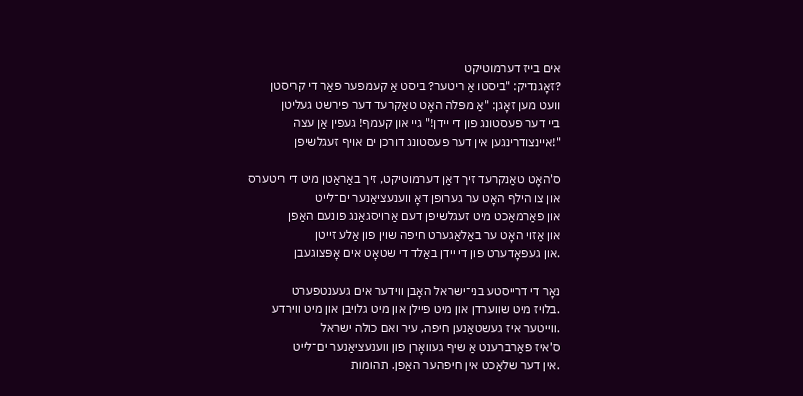אים בייז דערמוטיקט
?זאָגנדיק: "ביסטו אַ ריטער? ביסט אַ קעמפער פאַר די קריסטן
וועט מען זאָגן: "אַ מפּלה האָט טאַקרעד דער פירשט געליטן
ביי דער פעסטונג פון די יידן!" גיי און קעמף! געפין אַן עצה
"!איינצודרינגען אין דער פעסטונג דורכן ים אויף זעגלשיפן

ס'האָט טאַנקרעד זיך דאַן דערמוטיקט, זיך באַראַטן מיט די ריטערס
און צו הילף האָט ער גערופן דאָ ווענעציאַנער ים־לייט
און פאַרמאַכט מיט זעגלשיפן דעם אַרויסגאַנג פונעם האַפן
און אַזוי האָט ער באַלאַגערט חיפה שוין פון אַלע זייטן
.און געפאָדערט פון די יידן באַלד די שטאָט אים אָפּצוגעבן

נאָר די דרייסטע בני־ישראל האָבן ווידער אים געענטפערט
.בלויז מיט שווערדן און מיט פיילן און מיט גלויבן און מיט ווירדע
.ווייטער איז געשטאַנען חיפה, עיר ואם כולה ישראל
ס'איז פאַרברענט אַ שיף געוואָרן פון ווענעציאַנער ים־לייט
.אין דער שלאַכט אין חיפהער האַפן. תהומות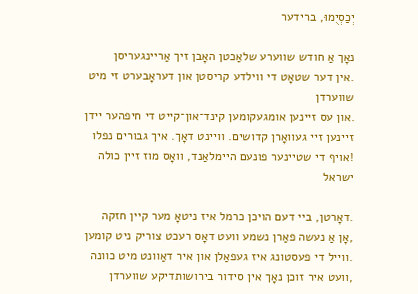יְכַסְיֻמוּ, ברידער

נאָך אַ חודש שווערע שלאַכטן האָבן זיך אַריינגעריסן
.אין דער שטאָט די ווילדע קריסטן און דעראָבערט זי מיט שווערדן
.און עס זיינען אומגעקומען קינד־און־קייט די חיפהער יידן
זיינען זיי געוואָרן קדושים. וויינט דאָך. איך גבורים נפלו
!אויף די שטיינער פונעם היימלאַנד, וואָס מוז זיין כולה ישראל

.דאָרטן, ביי דעם הויכן כרמל איז ניטאָ מער קיין חזקה
,אָן אַ נעשה פאַרן נשמע וועט דאָס רעכט צוריק ניט קומען
.ווייל די פעסטונג איז געפאַלן און איר דאַוונט מיט כוונה
,וועט איר זוכן נאָך אין סידור בירושותדיקע שווערדן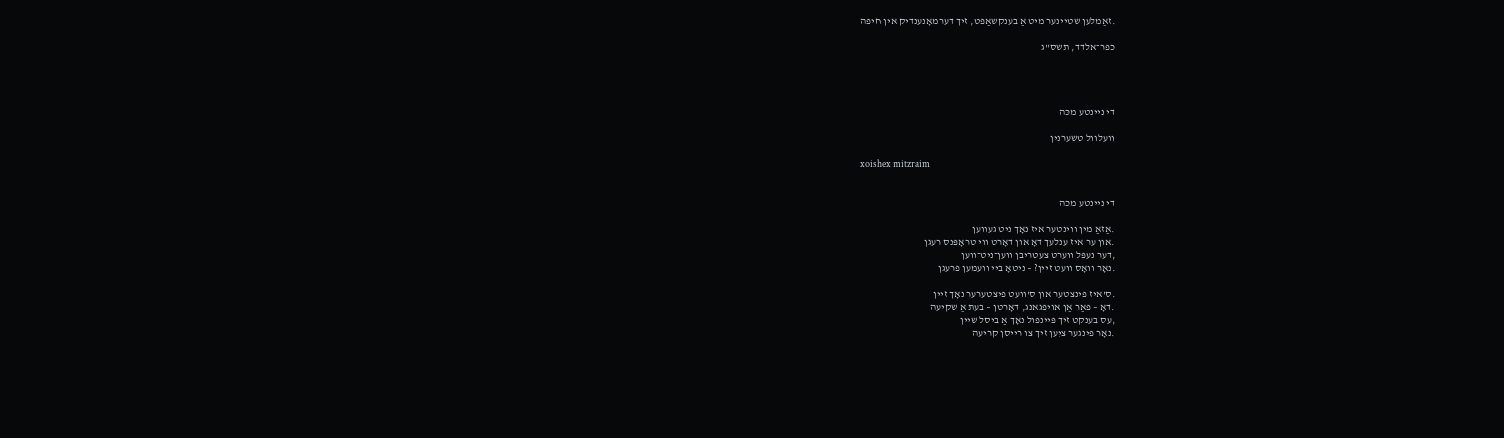.זאַמלען שטיינער מיט אַ בענקשאַפט, זיך דערמאָנענדיק אין חיפה

כפר־אלדד, תשס''ג




די ניינטע מכּה

וועלוול טשערנין

xoishex mitzraim


די ניינטע מכה

.אַזאַ מין ווינטער איז נאָך ניט געווען
.און ער איז ענלעך דאָ און דאָרט ווי טראָפּנס רעגן
,דער נעפּל ווערט צעטריבן ווען־ניט־ווען
.נאָר וואָס וועט זיין? – ניטאָ ביי וועמען פרעגן

.ס'איז פינצטער און ס'וועט פיצטערער נאָך זיין
.דאָ – פאַר אַן אויפגאנג, דאָרטן – בעת אַ שקיעה
,עס בענקט זיך פּיינפול נאָך אַ ביסל שיין
.נאָר פינגער ציִען זיך צו רייסן קריעה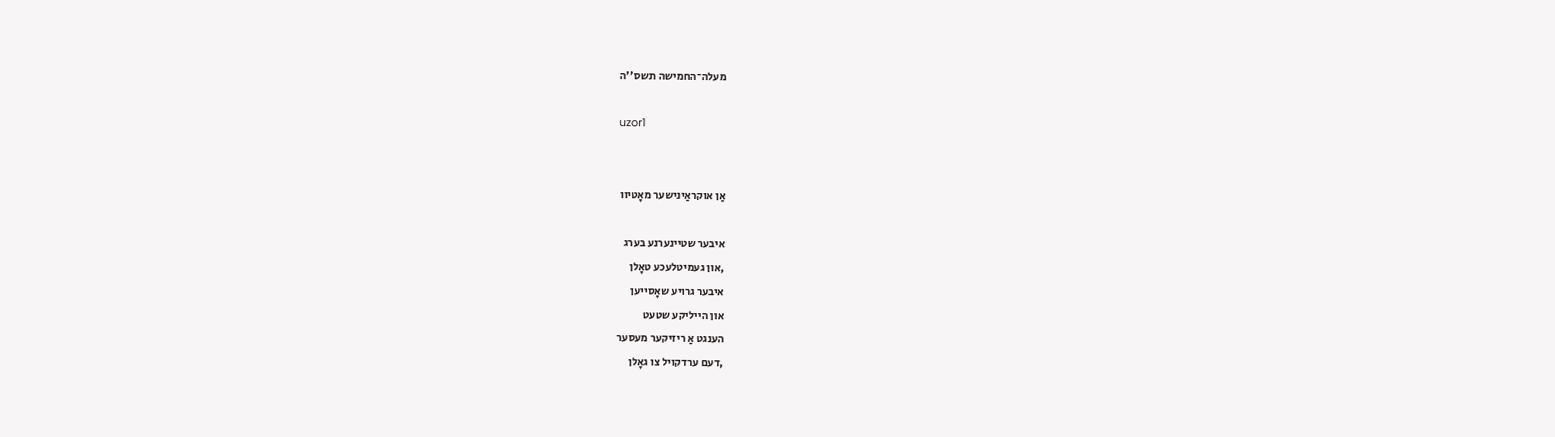מעלה־החמישה תשס''ה

uzor1


אַן אוקראַינישער מאָטיוו

איבער שטיינערנע בערג
,און געמיטלעכע טאָלן
איבער גרויע שאָסייען
און הייליקע שטעט
הענגט אַ ריזיקער מעסער
,דעם ערדקויל צו גאָלן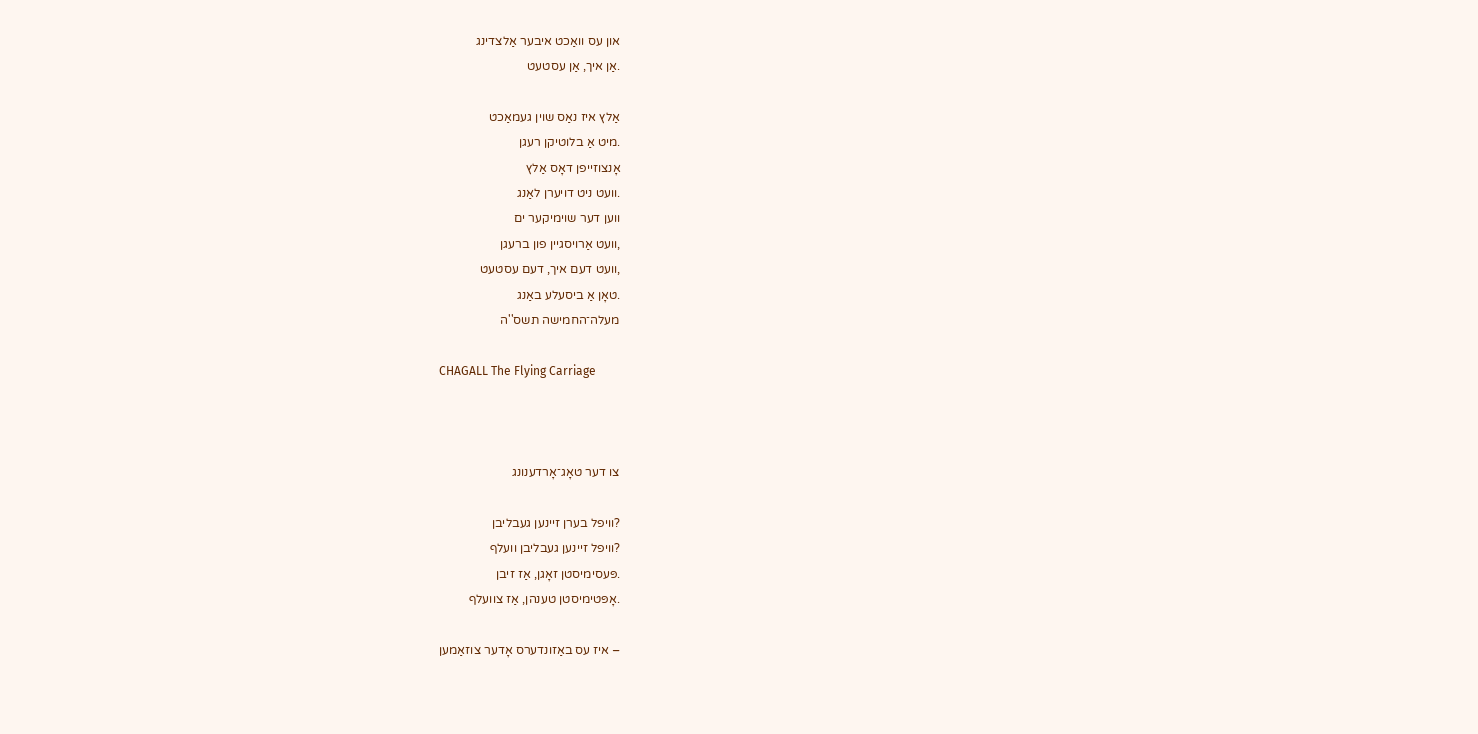און עס וואַכט איבער אַלצדינג
.אַן איך, אַן עסטעט

אַלץ איז נאַס שוין געמאַכט
.מיט אַ בלוטיקן רעגן
אָנצוזייפן דאָס אַלץ
.וועט ניט דויערן לאַנג
ווען דער שוימיקער ים
,וועט אַרויסגיין פון ברעגן
,וועט דעם איך, דעם עסטעט
.טאָן אַ ביסעלע באַנג
מעלה־החמישה תשס''ה

CHAGALL The Flying Carriage



צו דער טאָג־אָרדענונג

?וויפל בערן זיינען געבליבן
?וויפל זיינען געבליבן וועלף
.פּעסימיסטן זאָגן, אַז זיבן
.אָפּטימיסטן טענהן, אַז צוועלף

– איז עס באַזונדערס אָדער צוזאַמען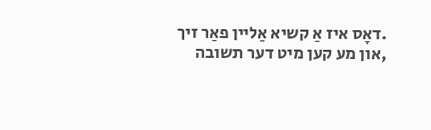.דאָס איז אַ קשיא אַליין פאַר זיך
,און מע קען מיט דער תשובה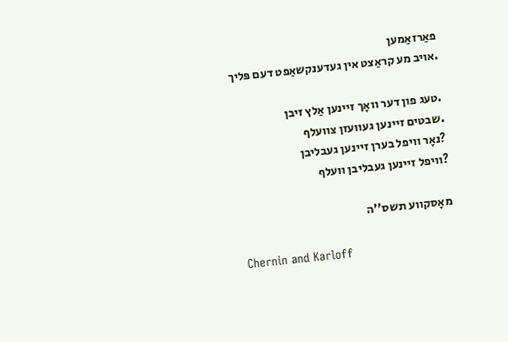פאַרזאַמען
.אויב מע קראַצט אין געדענקשאַפט דעם פּליך

.טעג פון דער וואָך זיינען אַלץ זיבן
.שבטים זיינען געוועזן צוועלף
?נאָר וויפל בערן זיינען געבליבן
?וויפל זיינען געבליבן וועלף

מאָסקווע תשס''ה

Chernin and Karloff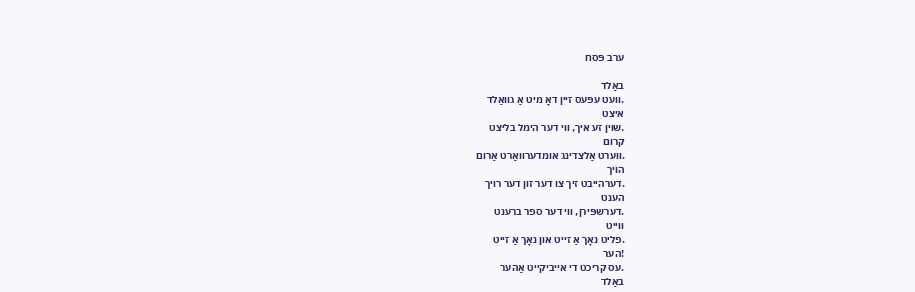ערב פּסח

באַלד
.וועט עפּעס זיין דאָ מיט אַ גוואַלד
איצט
.שוין זע איך, ווי דער הימל בליצט
קרום
.ווערט אַלצדינג אומדערוואַרט אַרום
הויך
.דערהייבט זיך צו דער זון דער רויך
הענט
.דערשפּירן, ווי דער ספר ברענט
ווייט
.פליט נאָך אַ זייט און נאָך אַ זייט
!הער
.עס קריכט די אייביקייט אַהער
באַלד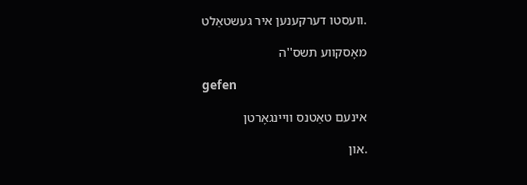.וועסטו דערקענען איר געשטאַלט

מאָסקווע תשס''ה

gefen

אינעם טאַטנס וויינגאָרטן

.און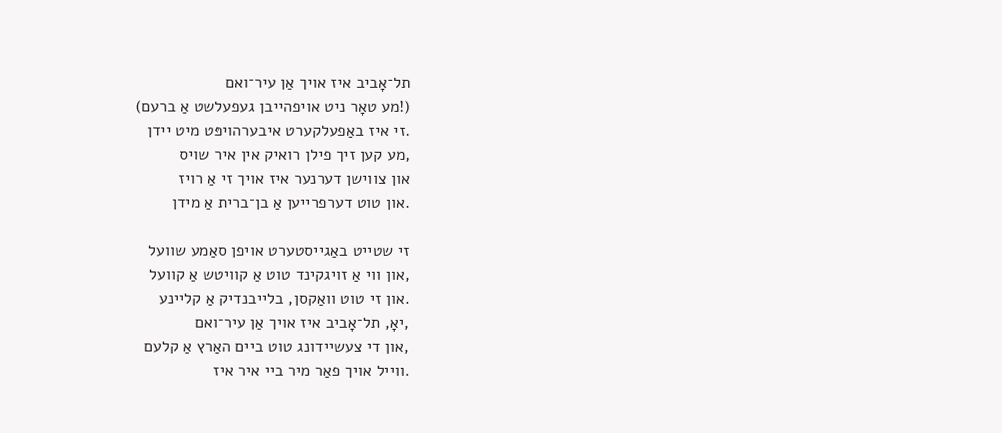תל־אָביב איז אויך אַן עיר־ואם
(!מע טאָר ניט אויפהייבן געפעלשט אַ ברעם)
.זי איז באַפעלקערט איבערהויפּט מיט יידן
,מע קען זיך פילן רואיק אין איר שויס
און צווישן דערנער איז אויך זי אַ רויז
.און טוט דערפרייען אַ בן־ברית אַ מידן

זי שטייט באַגייסטערט אויפן סאַמע שוועל
,און ווי אַ זויגקינד טוט אַ קוויטש אַ קוועל
.און זי טוט וואַקסן, בלייבנדיק אַ קליינע
,יאָ, תל־אָביב איז אויך אַן עיר־ואם
,און די צעשיידונג טוט ביים האַרץ אַ קלעם
.ווייל אויך פאַר מיר ביי איר איז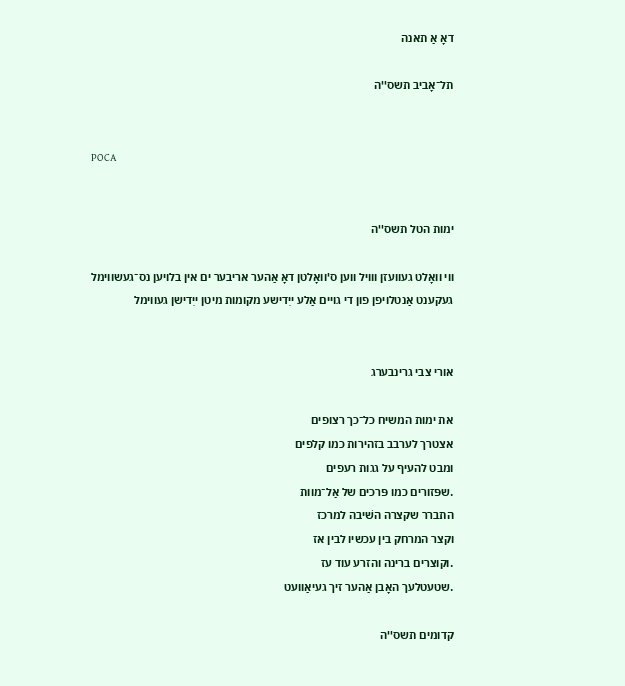דאָ אַ תאנה

תל־אָביב תשס''ה


РОСА


ימות הטל תשס''ה

ווי וואָלט געוועזן ווויל ווען ס'וואָלטן דאָ אַהער אריבער ים אין בלויען נס־געשווימל
געקענט אַנטלויפן פון די גויים אַלע ייִדישע מקומות מיטן ייִדישן געווימל


אורי צבי גרינבערג

את ימות המשיח כל־כך רצופים
אצטרך לערבב בזהירות כמו קלפים
ומבט להעיף על גגות רעפים
.שפּזורים כמו פּרכים של אַל־מוות
התברר שקצרה השׁיבה למרכז
וקצר המרחק בין עכשיו לבין אז
.וקוצרים ברינה והזרע עוד עז
.שטעטלעך האָבן אַהער זיך געיאַוועט

קדומים תשס''ה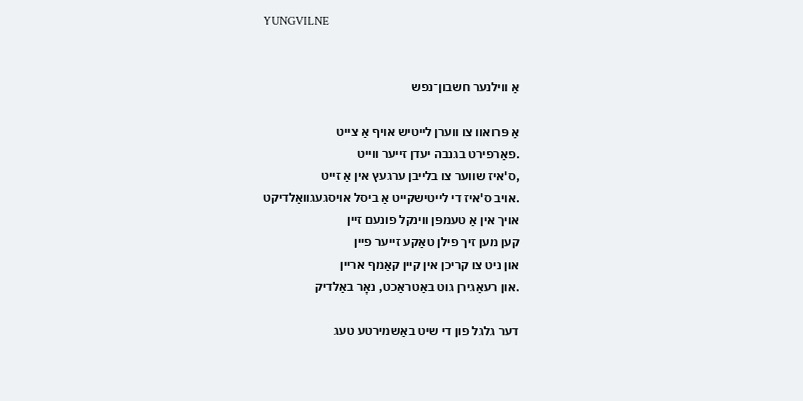YUNGVILNE


אַ ווילנער חשבון־נפש

אַ פּרואוו צו ווערן לייטיש אויף אַ צייט
.פאַרפירט בגנבה יעדן זייער ווייט
,ס'איז שווער צו בלייבן ערגעץ אין אַ זייט
.אויב ס'איז די לייטישקייט אַ ביסל אויסגעגוואַלדיקט
אויך אין אַ טעמפּן ווינקל פונעם זיין
קען מען זיך פילן טאַקע זייער פיין
און ניט צו קריכן אין קיין קאַמף אריין
.און רעאַגירן גוט באַטראַכט, נאָר באַלדיק

דער גלגל פון די שיט באַשמירטע טעג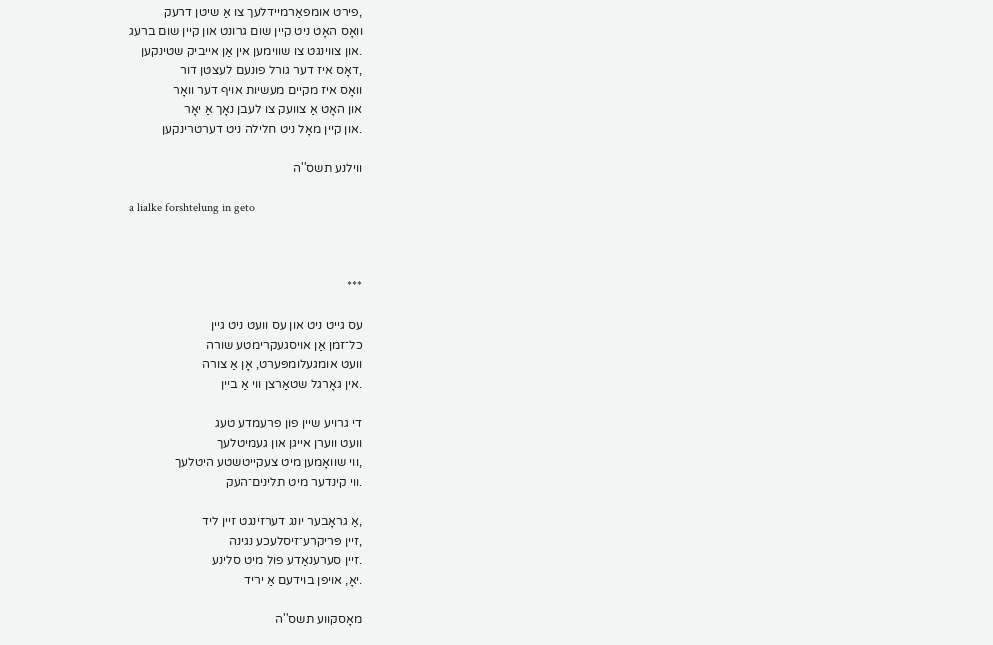,פירט אומפאַרמיידלעך צו אַ שיטן דרעק
וואָס האָט ניט קיין שום גרונט און קיין שום ברעג
.און צווינגט צו שווימען אין אַן אייביק שטינקען
,דאָס איז דער גורל פונעם לעצטן דור
וואָס איז מקיים מעשיות אויף דער וואָר
און האָט אַ צוועק צו לעבן נאָך אַ יאָר
.און קיין מאָל ניט חלילה ניט דערטרינקען

ווילנע תשס''ה

a lialke forshtelung in geto



***

עס גייט ניט און עס וועט ניט גיין
כל־זמן אַן אויסגעקרימטע שורה
וועט אומגעלומפּערט, אָן אַ צורה
.אין גאָרגל שטאַרצן ווי אַ ביין

די גרויע שיין פון פרעמדע טעג
וועט ווערן אייגן און געמיטלעך
,ווי שוואָמען מיט צעקייטשטע היטלעך
.ווי קינדער מיט תלינים־העק

,אַ גראָבער יונג דערזינגט זיין ליד
,זיין פּריקרע־זיסלעכע נגינה
.זיין סערענאַדע פול מיט סלינע
.יאָ, אויפן בוידעם אַ יריד

מאָסקווע תשס''ה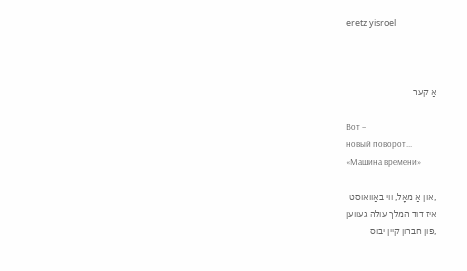eretz yisroel



אַ קער

Вот –
новый поворот...
«Машина времени»

,און אַ מאָל, ווי באַוואוסט
איז דוד המלך עולה געווען
,פון חברון קיין יבוס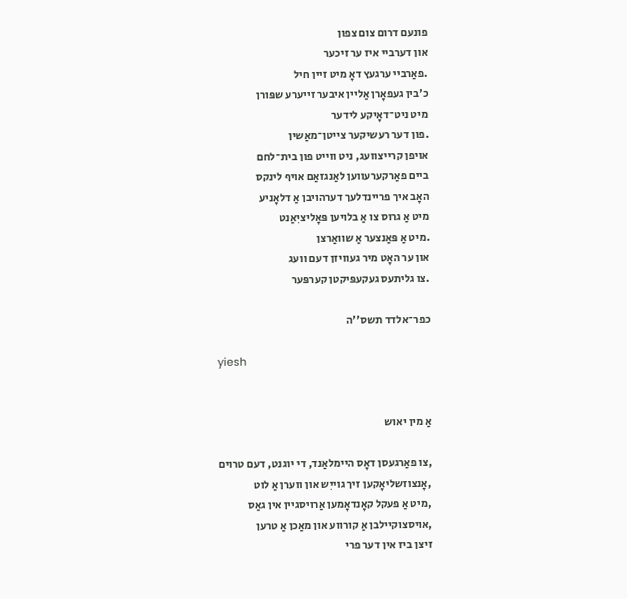פונעם דרום צום צפון
און דערביי איז ער זיכער
.פאַרביי ערגעץ דאָ מיט זיין חיל
כ'בין געפאָרן אַליין איבער זייערע שפּורן
מיט ניט־דאָיקע לידער
.פון דער רעשיקער צייטן־מאַשין
אויפן קרייצוועג, ניט ווייט פון בית־לחם
ביים פאַרקערעווען לאַנגזאַם אויף לינקס
האָב איך פריינדלעך דערהויבן אַ דלאָניע
מיט אַ גרוס צו אַ בלויען פּאָליציִאַנט
.מיט אַ פּאַנצער אַ שוואַרצן
און ער האָט מיר געוויזן דעם וועג
.צו גליתעס געקעפּיקטן קערפּער

כפר־אלדד תשס''ה

yiesh


אַ מין יאוש

,צו פאַרגעסן דאָס היימלאַנד, די יוגנט, דעם טרוים
,אָנצוזשליאָקען זיך גוייִש און ווערן אַ לוט
,מיט אַ פּעקל קאָנדאָמען אַרויסגיין אין גאַס
,אויסצוקיילבן אַ קורווע און מאַכן אַ טרען
זיצן ביז אין דער פרי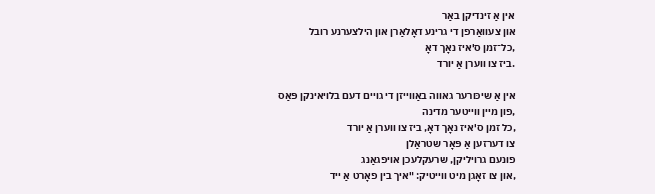אין אַ זינדיקן באַר
און צעוואַרפן די גרינע דאָלאַרן און הילצערנע רובל
,כל־זמן ס'איז נאָך דאָ
.ביז צו ווערן אַ יורד

אין אַ שיכּורער גאווה באַווייזן די גויים דעם בלויאינקן פּאַס
,פון מיין ווייטער מדינה
,כל זמן ס'איז נאָך דאָ, ביז צו ווערן אַ יורד
צו דערזען אַ פּאָר שטראַלן
פונעם גרויליקן, שרעקלעכן אויפגאַנג
,און צו זאָגן מיט ווייטיק: "איך בין פאָרט אַ ייד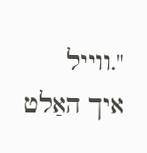".ווייל איך האַלט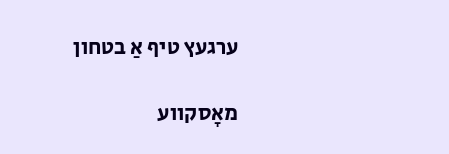ערגעץ טיף אַ בטחון

מאָסקווע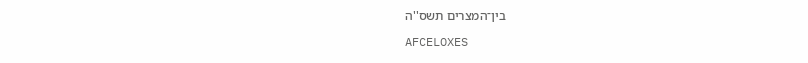בין־המצרים תשס''ה

AFCELOXES